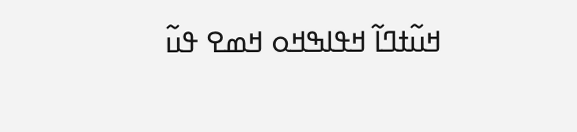ߞߎ߬ߙߣߊ߬ ߞߟߊߒߞߋ ߞߘߐ ߟߎ߬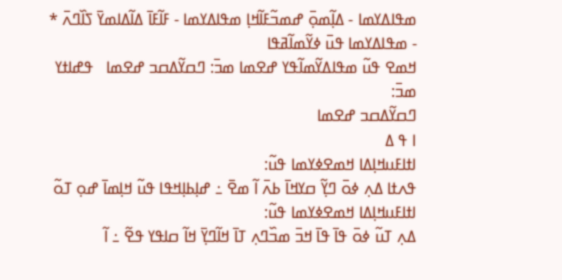ߘߟߊߡߌߘߊ - ߡߊ߲߬ߘߋ߲߫ ߝߘߏ߬ߓߊ߬ߞߊ߲ ߘߟߊߡߌߘߊ - ߓߊ߬ߓߊ߫ ߡߊ߬ߡߊߘߌ߫ ߖߊ߰ߣߍ߫ * - ߘߟߊߡߌߘߊ ߟߎ߫ ߦߌ߬ߘߊ߬ߥߟߊ
ߞߘߐ ߟߎ߬ ߘߟߊߡߌ߬ߘߊ߬ߟߌ ߝߐߘߊ ߘߏ߫: ߣߛߌ߬ߡߛߏ ߝߐߘߊ   ߟߝߊߙߌ ߘߏ߫:
ߣߛߌ߬ߡߛߏ ߝߐߘߊ
ߊ ߟ ߡ
ߊߙߊߓߎߞߊ߲ߡߊ ߞߘߐߦߌߘߊ ߟߎ߬:
ߟߍߙߊ ߡߍ߲ ߦߋ߫ ߣߌ߲߬ ߛߌߞߊ߫ ߕߍ߫ ߊ߬ ߘߐ߫ ߸ ߝߊ߲ߕߊ߲ߞߟߊ ߟߎ߬ ߞߊ߲ߘߊ߫ ߝߋ߲ ߠߋ߬
ߊߙߊߓߎߞߊ߲ߡߊ ߞߘߐߦߌߘߊ ߟߎ߬:
ߡߍ߲ ߠߎ߬ ߦߋ߫ ߟߊ߫ ߟߊ߫ ߞߏ߫ ߘߏ߰ߣߍ߲ ߠߊ߫ ߞߊ߬ߣߌ߲߫ ߞߊ߬ ߛߊߟߌ ߟߐ߬ ߸ ߊ߬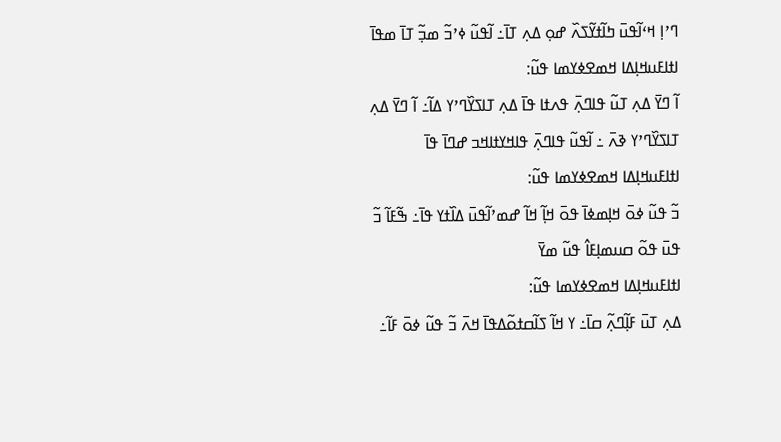ߣߴߊ߲ ߞߵߊ߬ߟߎ߫ ߤߊ߬ߙߌ߬ߖߍ߰ ߝߋ߲ ߡߍ߲ ߠߊ߫߸ ߊ߬ߟߎ߬ ߦߴߏ߬ ߘߏ߲߬ ߠߊ߫ ߘߟߊ߫
ߊߙߊߓߎߞߊ߲ߡߊ ߞߘߐߦߌߘߊ ߟߎ߬:
ߊ߬ ߣߌ߫ ߡߍ߲ ߠߎ߬ ߟߊߣߍ߲߫ ߟߍߙߊ ߟߊ߫ ߡߍ߲ ߠߊߖߌ߰ߣߴߌ ߡߊ߬߸ ߊ߬ ߣߌ߫ ߡߍ߲ ߠߊߖߌ߰ߣߴߌ ߢߍ߫ ߸ ߊ߬ߟߎ߬ ߟߊߣߍ߲߫ ߟߊߞߌߙߊߞߏ ߝߣߊ߫ ߟߊ߫
ߊߙߊߓߎߞߊ߲ߡߊ ߞߘߐߦߌߘߊ ߟߎ߬:
ߏ߬ ߟߎ߬ ߦߋ߫ ߞߊ߲ߘߦߊ߫ ߟߋ߫ ߞߊ߲߬ ߞߊ߬ ߝߘߴߊ߬ߟߎ߫ ߡߊ߰ߙߌ ߟߊ߫߸ ߒ߬ߓߊ߬ ߏ߬ ߟߎ߫ ߟߋ߬ ߛߎߘߊ߲ߓߊ߮ ߟߎ߬ ߘߌ߫
ߊߙߊߓߎߞߊ߲ߡߊ ߞߘߐߦߌߘߊ ߟߎ߬:
ߡߍ߲ ߠߎ߫ ߓߊ߲߬ߣߍ߲߬ ߛߊ߫߸ ߌ ߞߊ߬ ߖߊ߬ߛߙߋ߬ߡߟߊ߫ ߞߍ߫ ߏ߬ ߟߎ߬ ߦߋ߫ ߓߊ߬߸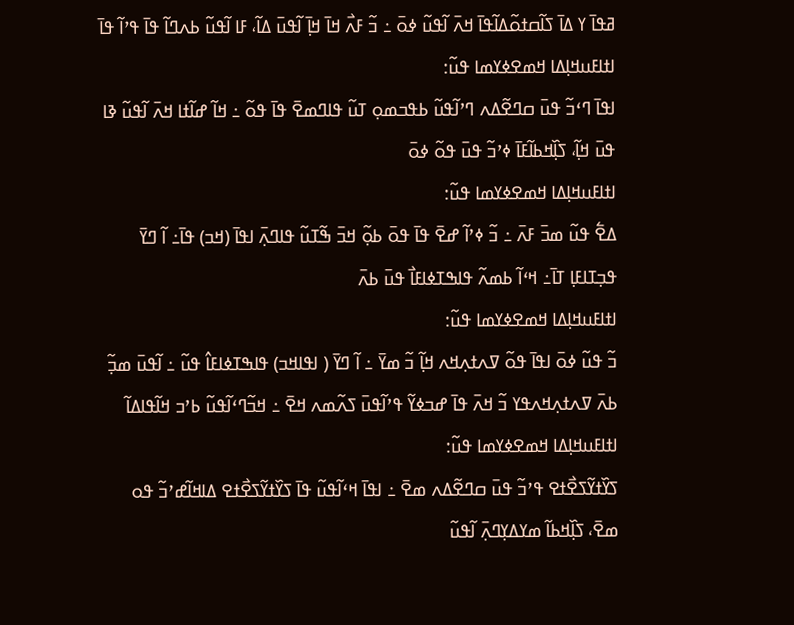ߥߟߊ߫ ߌ ߡߊ߫ ߖߊ߬ߛߙߋ߬ߡߊ߬ߟߊ߫ ߞߍ߫ ߊ߬ߟߎ߬ ߦߋ߫ ߸ ߏ߬ ߓߍ߯ ߞߊ߫ ߞߊ߲߫ ߊ߬ߟߎ߫ ߡߊ߬، ߓߊ ߊ߬ߟߎ߬ ߕߍߣߊ߬ ߟߊ߫ ߟߴߊ߬ ߟߊ߫
ߊߙߊߓߎߞߊ߲ߡߊ ߞߘߐߦߌߘߊ ߟߎ߬:
ߊߟߊ߫ ߣߵߏ߬ ߟߎ߫ ߛߣߐ߬ߡߍ ߣߴߊ߬ߟߎ߬ ߕߟߏߘߋ߲ ߠߎ߬ ߟߊߣߘߐ߫ ߟߊ߫ ߟߋ߬ ߸ ߞߊ߬ ߝߊ߬ߙߊ ߞߍ߫ ߊ߬ߟߎ߬ ߢߊ ߟߎ߫ ߞߊ߲߬، ߖߊ߲߰ߞߕߊ߬ߓߊ߫ ߦߴߏ߬ ߟߎ߫ ߟߋ߬ ߦߋ߫
ߊߙߊߓߎߞߊ߲ߡߊ ߞߘߐߦߌߘߊ ߟߎ߬:
ߡߐ߱ ߟߎ߬ ߘߏ߫ ߓߍ߫ ߸ ߏ߬ ߦߴߊ߬ ߝߐ߫ ߟߊ߫ ߟߋ߫ ߕߋ߲߬ ߞߏ߫ ߒ߬ߠߎ߬ ߟߊߣߍ߲߫ ߊߟߊ߫ (ߞߏ) ߟߊ߫߸ ߊ߬ ߣߌ߫ ߟߏ߲ߠߊߓߊ߲ ߠߊ߫߸ ߞߵߊ߬ ߕߘߍ߬ ߟߊߒߠߦߊߓߊ߯ ߟߎ߫ ߕߍ߫
ߊߙߊߓߎߞߊ߲ߡߊ ߞߘߐߦߌߘߊ ߟߎ߬:
ߏ߬ ߟߎ߬ ߦߋ߫ ߊߟߊ߫ ߟߋ߬ ߜߍߙߍ߲ߞߍ ߞߊ߲߬ ߏ߬ ߘߌ߫ ߸ ߊ߬ ߣߌ߫ ( ߊߟߊߞߏ) ߟߊߒߠߦߊߓߊ߮ ߟߎ߬ ߸ ߊ߬ߟߎ߫ ߘߏ߲߬ ߕߍ߫ ߜߍߙߍ߲ߞߍߟߌ ߏ߬ ߞߍ߫ ߟߊ߫ ߝߏߦߌ߬ ߟߴߊ߬ߟߎ߫ ߖߍ߬ߘߍ ߞߐ߫ ߸ ߞߏ߬ߣߵߊ߬ߟߎ߬ ߕߴߏ ߞߊ߬ߟߊߡߊ߬
ߊߙߊߓߎߞߊ߲ߡߊ ߞߘߐߦߌߘߊ ߟߎ߬:
ߖߌ߰ߙߌ߬ߖߐ߯ߙߐ ߟߴߏ߬ ߟߎ߫ ߛߣߐ߬ߡߍ ߘߐ߫ ߸ ߊߟߊ߫ ߞߵߊ߬ߟߎ߬ ߟߊ߫ ߖߌ߰ߙߌ߬ߖߐ߯ߙߐ ߡߊߞߊ߬ߝߴߏ߬ ߟߋ ߘߐ߫، ߖߊ߲߰ߞߕߊ߬ ߘߌߡߌ߲ߣߍ߲߫ ߊ߬ߟߎ߬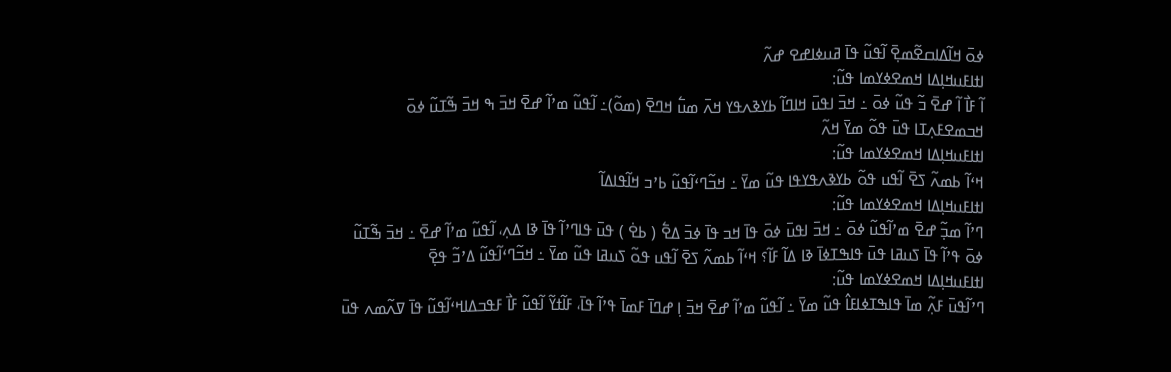ߦߋ߫ ߞߊ߬ߡߊߛߐ߬ߘߐ߲߫ ߊ߬ߟߎ߬ ߟߊ߫ ߥߎߦߊߝߐ ߝߍ߬
ߊߙߊߓߎߞߊ߲ߡߊ ߞߘߐߦߌߘߊ ߟߎ߬:
ߊ߬ ߓߊ߯ ߊ߬ ߝߐ߫ ߏ߬ ߟߎ߬ ߦߋ߫ ߸ ߞߏ߫ ߊߟߎ߫ ߞߊߣߊ߬ ߕߌߢߍߟߌ ߞߍ߫ ߘߎ߱ ߞߣߐ߫ (ߘߋ߬)߸ ߊ߬ߟߎ߬ ߘߴߊ߬ ߝߐ߫ ߞߏ߫ ߒ ߞߏ߫ ߒ߬ߠߎ߬ ߦߋ߫ ߞߏߘߐߓߍ߲ߠߊ ߟߎ߫ ߟߋ߬ ߘߌ߫ ߞߍ߬
ߊߙߊߓߎߞߊ߲ߡߊ ߞߘߐߦߌߘߊ ߟߎ߬:
ߞߵߊ߬ ߕߘߍ߬ ߖߐ߫ ߊ߬ߟߎ ߟߋ߬ ߕߌߢߍߟߌߟߊ ߟߎ߬ ߘߌ߫ ߸ ߞߏ߬ߣߵߊ߬ߟߎ߬ ߕߴߏ ߞߊ߬ߟߊߡߊ߬
ߊߙߊߓߎߞߊ߲ߡߊ ߞߘߐߦߌߘߊ ߟߎ߬:
ߣߴߊ߬ ߘߏ߲߬ ߝߐ߫ ߘߴߊ߬ߟߎ߬ ߦߋ߫ ߸ ߞߏ߫ ߊߟߎ߫ ߦߋ߫ ߟߊ߫ ߞߏ ߟߊ߫ ߦߏ߫ ߡߐ߱ ( ߕߐ߭ ) ߟߎ߫ ߟߊߣߴߊ߬ ߟߊ߫ ߢߊ ߡߍ߲، ߊ߬ߟߎ߬ ߘߴߊ߬ ߝߐ߫ ߸ ߞߏ߫ ߒ߬ߠߎ߬ ߦߋ߫ ߟߴߊ߬ ߟߊ߫ ߖߎߥߊ ߟߎ߫ ߟߊߒߠߦߊ߫ ߢߊ ߡߊ߬ ߓߊ߬؟ ߞߵߊ߬ ߕߘߍ߬ ߖߐ߫ ߊ߬ߟߎ ߟߋ߬ ߖߎߥߊ ߟߎ߬ ߘߌ߫ ߸ ߞߏ߬ߣߵߊ߬ߟߎ߬ ߡߴߏ߬ ߟߐ߲߫
ߊߙߊߓߎߞߊ߲ߡߊ ߞߘߐߦߌߘߊ ߟߎ߬:
ߣߴߊ߬ߟߎ߫ ߓߍ߲߬ ߘߊ߫ ߟߊߒߠߦߊߓߊ߮ ߟߎ߬ ߘߌ߫ ߸ ߊ߬ߟߎ߬ ߘߴߊ߬ ߝߐ߫ ߞߏ߫ ߊ߲ ߝߣߊ߫ ߓߘߊ߫ ߟߴߊ߬ ߟߊ߫، ߓߊ߬ߙߌ߬ ߊ߬ߟߎ߬ ߓߊ߯ ߓߟߏߡߊߞߵߊ߬ߟߎ߬ ߟߊ߫ ߜߍ߬ߘߍ ߟߎ߫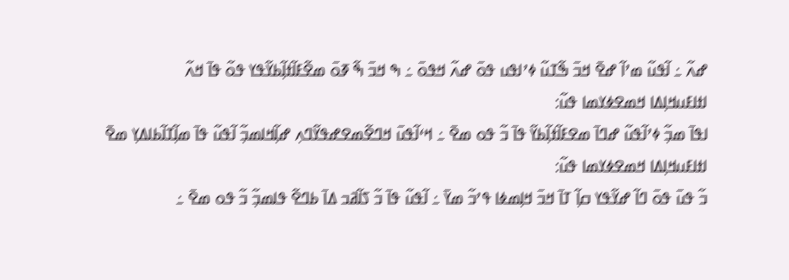ߝߍ߬ ߸ ߊ߬ߟߎ߬ ߘߴߊ߬ ߝߐ߫ ߞߏ߫ ߒ߬ߠߎ߬ ߦߴߊߟߎ ߟߋ߫ ߝߍ߬ ߞߟߋ߫ ߸ ߒ ߞߏ߫ ߒ߬ ߧߋ߫ ߘߐ߬ߓߊ߬ߙߊ߲߬ߕߌ߬ߟߌ ߟߋ߬ ߟߊ߫ ߞߍ߬
ߊߙߊߓߎߞߊ߲ߡߊ ߞߘߐߦߌߘߊ ߟߎ߬:
ߊߟߊ߫ ߘߏ߲߬ ߦߴߊ߬ߟߎ߬ ߝߣߊ߫ ߘߐߓߊ߬ߙߊ߲߬ߕߌ߬ ߟߊ߫ ߏ߬ ߟߋ ߘߐ߫ ߸ ߞߵߊ߬ߟߎ߫ ߞߣߐ߬ߘߐߝߟߌ߬ߣߍ߲ ߝߊ߲߬ߞߊߘߏ߲߬ ߊ߬ߟߎ߬ ߟߊ߫ ߘߊ߲߬ߠߊ߬ߕߊߡߌ߲ ߘߐ߫
ߊߙߊߓߎߞߊ߲ߡߊ ߞߘߐߦߌߘߊ ߟߎ߬:
ߏ߬ ߟߎ߫ ߟߋ߫ ߣߊ߬ ߝߌ߬ߟߌ ߛߊ߲߬ ߠߊ߫ ߞߏ߫ ߞߊ߲ߘߦߊ ߟߴߏ߬ ߘߌ߫ ߸ ߊ߬ߟߎ߬ ߟߊ߫ ߏ߬ ߖߊ߬ߥߏ ߡߊ߫ ߕߣߐ߬ ߟߊߘߏ߲߬ ߏ߬ ߟߋ ߘߐ߫ ߸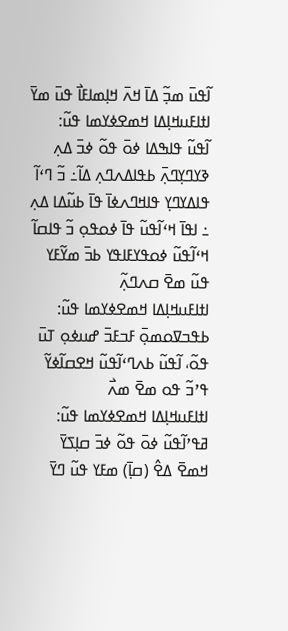ߊ߬ߟߎ߫ ߘߏ߲߬ ߡߊ߫ ߞߍ߫ ߞߊ߲ߘߊߓߊ߯ ߟߎ߫ ߘߌ߫
ߊߙߊߓߎߞߊ߲ߡߊ ߞߘߐߦߌߘߊ ߟߎ߬:
ߊ߬ߟߎ߬ ߟߊߒߡߊ ߦߋ߫ ߟߋ߬ ߦߏ߫ ߡߍ߲ ߢߌߣߌ߲ߣߍ߲߫ ߕߟߊߡߍߣߍ߲ ߡߊ߬߸ ߏ߬ ߣߵߊ߬ ߟߊߡߌߣߌ߲ ߟߊߞߣߍߦߊ߫ ߟߊ߫ ߕߎ߬ߡߊ ߡߍ߲ ߸ ߊߟߊ߫ ߞߵߊ߬ߟߎ߬ ߟߊ߫ ߦߋߟߋ߲ ߏ߬ ߟߊߛߊ߬ ߞߵߊ߬ߟߎ߬ ߦߋߟߌߓߊߟߌ ߕߏ߫ ߘߌ߬ߓߌ ߟߎ߬ ߘߐ߫ ߛߍߣߍ߲߬
ߊߙߊߓߎߞߊ߲ߡߊ ߞߘߐߦߌߘߊ ߟߎ߬:
ߕߟߏߜߋߘߋ߲߫ ߓߏߓߏ߫ ߝߎߦߋ߲ ߠߎ߫ ߟߋ߬، ߊ߬ߟߎ߬ ߕߍߣߵߊ߬ߟߎ߬ ߞߐߛߊ߬ߦߌ߬ ߟߴߏ߬ ߟߋ ߘߐ߫ ߘߍ߯
ߊߙߊߓߎߞߊ߲ߡߊ ߞߘߐߦߌߘߊ ߟߎ߬:
ߥߟߴߊ߬ߟߎ߬ ߦߋ߫ ߟߋ߬ ߦߏ߫ ߛߊ߲ߖߌ߫ ߞߘߐ߫ ߡߐ߮ (ߛߊ߲߫) ߘߓߌ ߟߎ߬ ߣߌ߫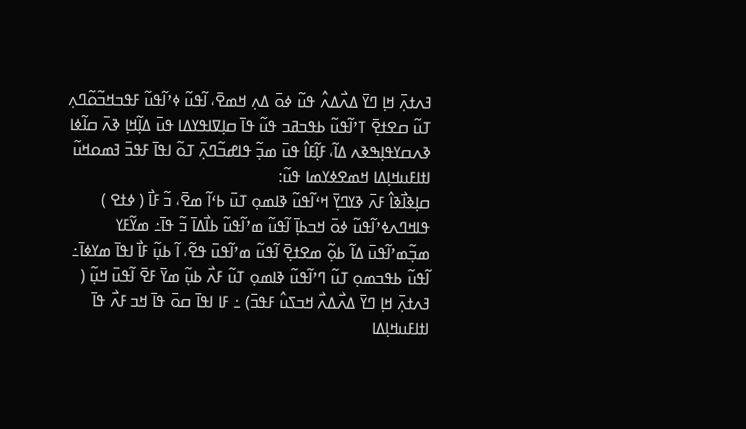ߔߍߙߍ߲߫ ߞߊ߲ ߣߌ߫ ߡߍ߯ߡߍ߮ ߟߎ߬ ߦߋ߫ ߡߍ߲ ߞߘߐ߫، ߊ߬ߟߎ߬ ߦߴߊ߬ߟߎ߬ ߓߟߏߞߏ߬ߋ߬ߣߍ߲ ߠߎ߬ ߛߐߙߐ߲߫ ߠߴߊ߬ߟߎ߬ ߕߟߏߥߏ ߟߎ߬ ߟߊ߫ ߛߊ߲ߜߊߟߌߡߊ ߟߎ߫ ߡߊ߲߬ߞߊ߲ ߢߍ߫ ߛߊ߬ߦߊ ߢߍߛߌߟߊ߲ߒߢߍ ߡߊ߬، ߓߊ߲߬ߓߊ߮ ߟߎ߫ ߘߏ߲߬ ߟߊߝߏ߬ߣߍ߲߫ ߠߋ߬ ߊߟߊ߫ ߓߟߏ߫ ߔߘߋߞߎ߬
ߊߙߊߓߎߞߊ߲ߡߊ ߞߘߐߦߌߘߊ ߟߎ߬:
ߛߊ߲ߢߊ߯ߢߊ߮ ߓߍ߫ ߢߌߣߌ߲߫ ߞߵߊ߬ߟߎ߬ ߢߊߘߋ߲ ߠߎ߫ ߕߵߊ߬ ߘߐ߫، ߏ߬ ߓߊ߯ ( ߦߙߐ ) ߟߊߞߣߍߦߴߊ߬ߟߎ߬ ߦߋ߫ ߞߏߕߊ߲߫ ߊ߬ߟߎ߬ ߘߴߊ߬ߟߎ߬ ߕߊ߯ߡߊ߫ ߏ߬ ߟߊ߫߸ ߘߌ߬ߓߌ ߘߏ߲߬ߘߴߊ߬ߟߎ߫ ߡߊ߬ ߕߋ߲߬ ߘߐߙߐ߲߫ ߊ߬ߟߎ߬ ߘߴߊ߬ߟߎ߫ ߟߐ߬، ߊ߬ ߕߎ߲߬ ߓߊ߯ ߊߟߊ߫ ߘߌߦߊ߫߸ ߊ߬ߟߎ߬ ߕߟߏߘߋ߲ ߠߎ߬ ߣߴߊ߬ߟߎ߬ ߢߊߘߋ߲ ߠߎ߬ ߓߍ߯ ߕߎ߲߬ ߘߌ߫ ߓߐ߫ ߊ߬ߟߎ߫ ߞߎ߲߬ ( ߔߍߙߍ߲߫ ߞߊ߲ ߣߌ߫ ߡߍ߯ߡߍ߯ ߞߏߖߎ߮ ߓߟߏ߫) ߸ ߓߊ ߊߟߊ߫ ߛߋ߫ ߟߊ߫ ߞߏ ߓߍ߯ ߟߊ߫
ߊߙߊߓߎߞߊ߲ߡߊ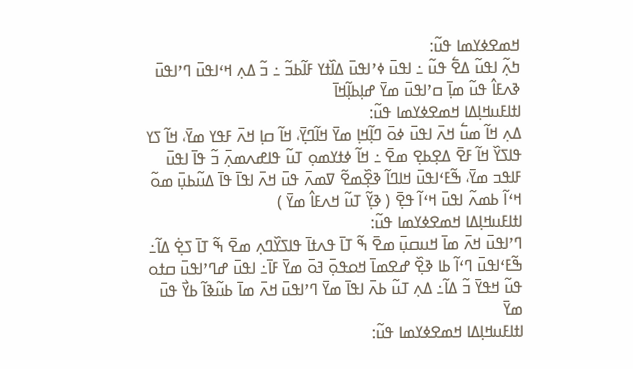ߞߘߐߦߌߘߊ ߟߎ߬:
ߤߍ߲߬ ߊߟߎ߬ ߡߐ߱ ߟߎ߬ ߸ ߊߟߎ߫ ߦߴߊߟߎ߫ ߡߊ߰ߙߌ ߓߊ߬ߕߏ߬ ߸ ߏ߬ ߡߍ߲ ߞߵߊߟߎ߫ ߣߴߊߟߎ߫ ߢߍߓߊ߮ ߟߎ߬ ߘߊ߲߫ ߛߴߊߟߎ߫ ߘߌ߫ ߝߊ߲ߕߊ߲߬ߞߊ߫
ߊߙߊߓߎߞߊ߲ߡߊ ߞߘߐߦߌߘߊ ߟߎ߬:
ߡߍ߲ ߞߊ߬ ߘߎ߱ ߞߍ߫ ߊߟߎ߫ ߦߋ߫ ߣߊ߲߬ߞߊ߲ ߘߌ߫ ߞߊ߬ߣߌ߲߫، ߞߊ߬ ߛߊ߲ ߞߍ߫ ߓߟߌ ߘߌ߫، ߞߊ߬ ߖߌ ߟߊߖߌ߰ ߞߊ߬ ߓߐ߫ ߡߐ߲ߕߐ߲ ߘߐ߫ ߸ ߞߊ߬ ߦߙߌߘߋ߲ ߠߎ߬ ߟߊߝߍߘߍ߲߫ ߏ߬ ߟߊ߫ ߊߟߎ߫ ߓߊߟߏ ߘߌ߫، ߒ߬ߓߵߊߟߎ߫ ߞߊߣߊ߬ ߢߐ߲߰ߘߐ߬ ߜߘߍ߫ ߟߎ߫ ߞߍ߫ ߊߟߊ߫ ߟߊ߫ ߡߎ߬ߕߎ߲߫ ߘߋ߬ ߞߵߊ߬ ߕߘߍ߬ ߊߟߎ߫ ߞߵߊ߬ ߟߐ߲߫ ( ߢߌ߲߬ ߠߎ߬ ߞߍߓߊ߮ ߘߌ߫ )
ߊߙߊߓߎߞߊ߲ߡߊ ߞߘߐߦߌߘߊ ߟߎ߬:
ߣߴߊߟߎ߫ ߞߍ߫ ߘߊ߫ ߞߎߛߎ߲߫ ߘߐ߫ ߒ߬ ߠߊ߫ ߟߍߙߊ߫ ߟߊߖߌ߰ߣߍ߲ ߘߐ߫ ߒ߬ ߠߊ߫ ߖߐ߲߭ ߡߊ߬߸ ߒ߬ߓߵߊߟߎ߫ ߣߵߊ߬ ߕߊ ߢߐ߲߰ ߝߐߘߊ߫ ߞߋߟߋ߲߫ ߔߋ߫ ߘߌ߫ ߓߊ߫߸ ߊߟߎ߫ ߝߣߴߊߟߎ߫ ߛߙߋ ߟߎ߬ ߞߟߌ߫ ߏ߬ ߡߊ߬߸ ߡߍ߲ ߠߎ߬ ߕߍ߫ ߊߟߊ߫ ߘߌ߫ ߣߴߊߟߎ߫ ߞߍ߫ ߘߊ߫ ߕߎ߬ߢߊ߬ ߕߌ߯ ߟߎ߫ ߘߌ߫
ߊߙߊߓߎߞߊ߲ߡߊ ߞߘߐߦߌߘߊ ߟߎ߬: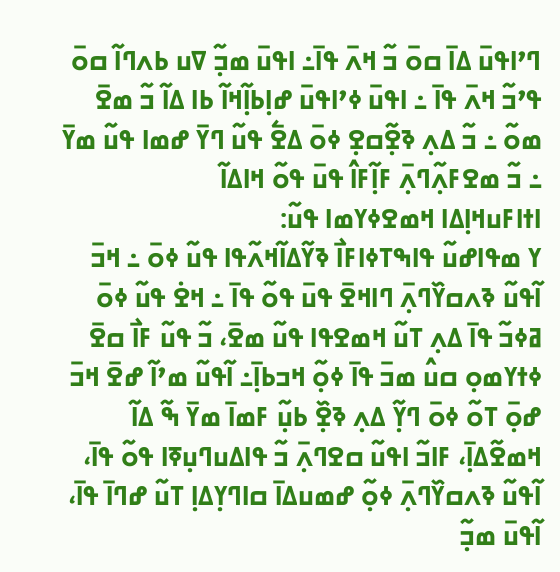ߣߴߊߟߎ߫ ߡߊ߫ ߛߋ߫ ߏ߬ ߞߍ߫ ߟߊ߫߸ ߊߟߎ߫ ߘߏ߲߬ ߜߎ ߕߍߣߊ߬ ߛߋ߫ ߟߴߏ߬ ߞߍ߫ ߟߊ߫ ߸ ߊߟߎ߫ ߦߴߊߟߎ߫ ߝߊ߲ߕߊ߲߬ߞߊ߬ ߕߊ ߡߊ߬ ߏ߬ ߘߐ߫ ߘߋ߬ ߸ ߏ߬ ߡߍ߲ ߢߐ߲߬ߛߐ߲ ߦߋ߫ ߡߐ߱ ߟߎ߬ ߣߌ߫ ߝߘߊ ߟߎ߬ ߘߌ߫ ߸ ߏ߬ ߘߐߓߍ߲߬ߣߍ߲߫ ߓߊ߲߬ߓߊ߮ ߟߎ߫ ߟߋ߬ ߞߊߡߊ߬
ߊߙߊߓߎߞߊ߲ߡߊ ߞߘߐߦߌߘߊ ߟߎ߬:
ߌ ߘߟߊߝߎ߬ ߟߊߒߠߦߊߓߊ߯ ߢߌ߬ߡߊ߬ߞߍ߬ߟߊ ߟߎ߬ ߦߋ߫ ߸ ߞߏ߫ ߊ߬ߟߎ߬ ߢߍߛߌ߰ߣߍ߲߫ ߣߊߞߐ߫ ߟߎ߫ ߟߋ߬ ߟߊ߫ ߸ ߞߐ߭ ߟߎ߬ ߦߋ߫ ߥߦߏ߬ ߟߊ߫ ߡߍ߲ ߠߎ߬ ߞߘߐߟߊ ߟߎ߬ ߘߐ߫، ߏ߬ ߟߎ߬ ߓߊ߯ ߛߐ߫ ߦߙߌߘߋ߲ ߛߎ߮ ߘߏ߫ ߟߊ߫ ߦߋ߲߬ ߞߏߕߊ߲߫߸ ߊ߬ߟߎ߬ ߘߴߊ߬ ߝߐ߫ ߞߏ߫ ߝߋ߲߫ ߠߋ߬ ߦߋ߫ ߣߌ߲߬ ߡߍ߲ ߢߐ߲߰ ߕߎ߲߬ ߓߘߊ߫ ߘߌ߫ ߒ߬ ߡߊ߬ ߞߘߐ߬ߡߊ߲߫، ߓߊߏ߬ ߊߟߎ߬ ߛߐߣߍ߲߫ ߏ߬ ߟߊߡߎߣߎ߲ߧߊ ߟߋ߬ ߟߊ߫، ߊ߬ߟߎ߬ ߢߍߛߌ߰ߣߍ߲߫ ߦߋ߲߬ ߝߘߎߡߊ߫ ߛߊߣߌ߲ߡߊ߲ ߠߎ߬ ߝߣߊ߫ ߟߊ߫، ߊ߬ߟߎ߫ ߘߏ߲߬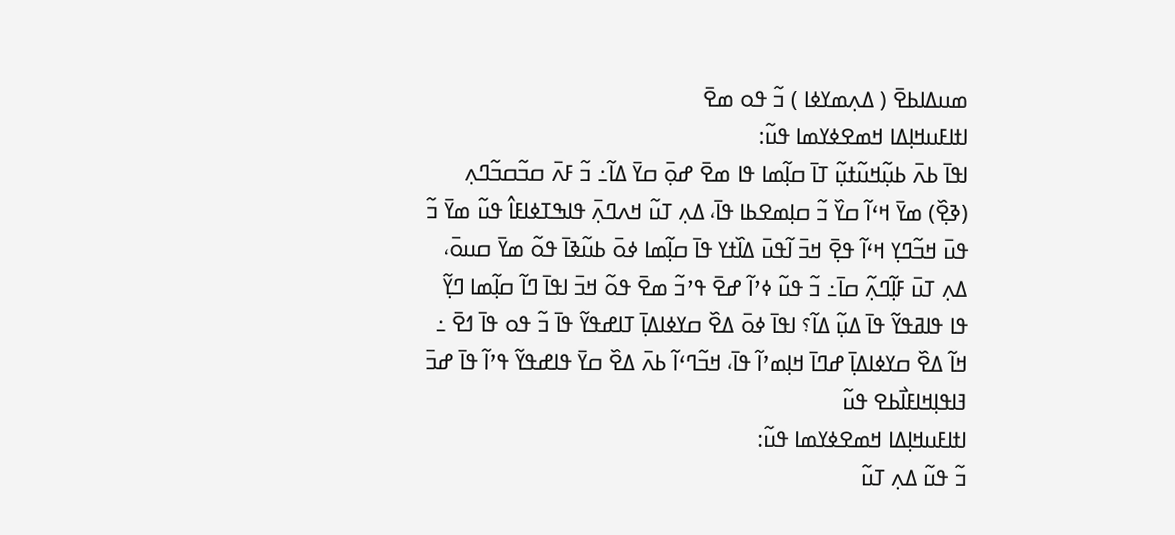ߘߎߡߊߕߐ߫ ( ߡߍ߲ߘߌߦߊ ) ߏ߬ ߟߋ ߘߐ߫
ߊߙߊߓߎߞߊ߲ߡߊ ߞߘߐߦߌߘߊ ߟߎ߬:
ߊߟߊ߫ ߕߍ߫ ߕߎ߲߬ߞߎ߬ߙߎ߲߬ ߠߊ߫ ߛߊ߲߬ߘߊ ߟߊ ߘߐ߫ ߝߋ߲߫ ߛߌ߫ ߡߊ߬߸ ߏ߬ ߓߍ߫ ߛߏ߬ߛߏ߬ߣߍ߲ (ߢߐ߲߰) ߘߌ߫ ߞߵߊ߬ ߛߌ߰ ߏ߬ ߛߊ߲ߘߐߕߊ ߟߊ߫، ߡߍ߲ ߠߎ߬ ߞߍߣߍ߲߫ ߟߊߒߠߦߊߓߊ߮ ߟߎ߬ ߘߌ߫ ߏ߬ ߟߎ߫ ߞߏ߬ߣߌ߲ ߞߵߊ߬ ߟߐ߲߫ ߞߏ߫ ߊ߬ߟߎ߫ ߡߊ߰ߙߌ ߟߊ߫ ߛߊ߲߬ߘߊ ߦߋ߫ ߕߎ߬ߢߊ߫ ߟߋ߬ ߘߌ߫ ߛߎߋ߫، ߡߍ߲ ߠߎ߫ ߓߊ߲߬ߣߍ߲߬ ߛߊ߫߸ ߏ߬ ߟߎ߬ ߦߴߊ߬ ߝߐ߫ ߟߴߏ߬ ߘߐ߫ ߟߋ߬ ߞߏ߫ ߊߟߊ߫ ߣߊ߬ ߛߊ߲߬ߘߊ ߣߌ߲߬ ߟߊ ߟߊߥߟߌ߬ ߟߊ߫ ߡߎ߲߬ ߡߊ߬؟ ߊߟߊ߫ ߦߋ߫ ߡߐ߰ ߛߌߦߊߡߊ߲߫ ߠߊߝߟߌ߬ ߟߊ߫ ߏ߬ ߟߋ ߟߊ߫ ߗߐ߫ ߸ ߞߊ߬ ߡߐ߰ ߛߌߦߊߡߊ߲߫ ߝߣߊ߫ ߞߊ߲ߘߴߊ߬ ߟߊ߫، ߞߏ߬ߣߵߊ߬ ߕߍ߫ ߡߐ߰ ߛߌ߫ ߟߊߝߟߌ߬ ߟߴߊ߬ ߟߊ߫ ߝߏ߫ ߔߊߟߊ߲ߞߊߓߊ߯ߕߐ ߟߎ߬
ߊߙߊߓߎߞߊ߲ߡߊ ߞߘߐߦߌߘߊ ߟߎ߬:
ߏ߬ ߟߎ߬ ߡߍ߲ ߠߎ߬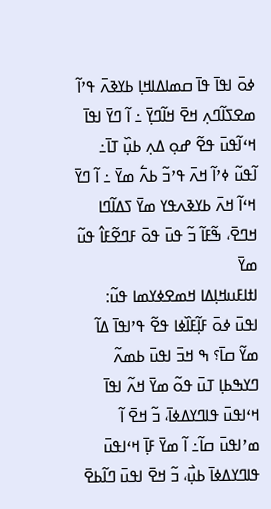ߦߋ߫ ߊߟߊ߫ ߟߊ߫ ߛߘߊߡߊߞߊ߲ ߕߌߢߍ߫ ߟߴߊ߬ ߘߐߖߊ߬ߣߍ߲ ߞߐ߫ ߞߊ߬ߣߌ߲߫ ߸ ߊ߬ ߣߌ߫ ߊߟߊ߫ ߞߵߊ߬ߟߎ߫ ߟߐ߬ ߝߋ߲ ߡߍ߲ ߕߎ߲߰ ߠߊ߫߸ ߊ߬ߟߎ߬ ߦߴߊ߬ ߞߍ߫ ߟߴߏ߬ ߕߍ߱ ߘߌ߫ ߸ ߊ߬ ߣߌ߫ ߞߵߊ߬ ߞߍ߫ ߕߌߢߍߟߌ ߘߌ߫ ߖߡߊ߬ߣߊ ߞߣߐ߫، ߒ߬ߓߊ߬ ߏ߬ ߟߎ߫ ߟߋ߫ ߓߣߐ߬ߓߊ߮ ߟߎ߬ ߘߌ߫
ߊߙߊߓߎߞߊ߲ߡߊ ߞߘߐߦߌߘߊ ߟߎ߬:
ߊߟߎ߫ ߦߋ߫ ߓߊ߲߬ߓߊ߰ߦߊ ߟߐ߬ ߟߴߊߟߊ߫ ߡߊ߬ ߘߌ߬ ߛߊ߫؟ ߒ ߞߏ߫ ߊߟߎ߫ ߕߘߍ߬ ߣߌߒߕߊ߲ ߠߎ߫ ߟߋ߬ ߘߌ߫ ߞߍ߬ ߊߟߊ߫ ߞߵߊߟߎ߫ ߟߊߣߌߡߦߊ߫، ߏ߬ ߞߐ߫ ߊ߬ ߘߴߊߟߎ߫ ߛߊ߬߸ ߊ߬ ߘߌ߫ ߓߊ߲߫ ߞߵߊߟߎ߫ ߟߊߣߌߡߦߊ߫ ߕߎ߲߯، ߏ߬ ߞߐ߫ ߊߟߎ߫ ߣߊ߬ߕߐ߫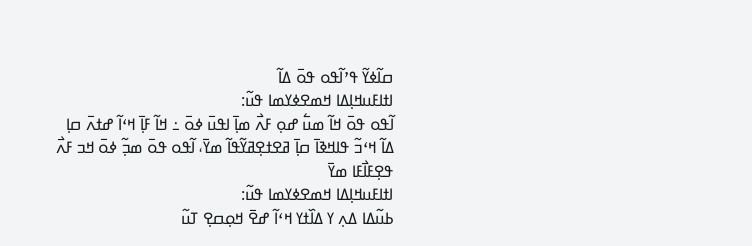ߛߊ߬ߦߌ߬ ߟߴߊ߬ߟߋ ߟߋ߫ ߡߊ߬
ߊߙߊߓߎߞߊ߲ߡߊ ߞߘߐߦߌߘߊ ߟߎ߬:
ߊ߬ߟߋ ߟߋ߫ ߞߊ߬ ߘߎ߱ ߝߋ߲ ߓߍ߯ ߘߊ߲߫ ߊߟߎ߫ ߦߋ߫ ߸ ߞߊ߬ ߓߊ߲߫ ߞߵߊ߬ ߝߙߍ߫ ߛߊ߲ ߡߊ߬ ߞߵߏ߬ ߟߊߞߢߊ߫ ߛߊ߲߫ ߥߐߙߐ߲ߥߌ߬ߟߊ߬ ߘߌ߫، ߊ߬ߟߋ ߟߋ߫ ߘߏ߲߬ ߦߋ߫ ߞߏ ߓߍ߯ ߟߐ߲ߓߊ߯ߓߊ ߘߌ߫
ߊߙߊߓߎߞߊ߲ߡߊ ߞߘߐߦߌߘߊ ߟߎ߬:
ߕߎ߬ߡߊ ߡߍ߲ ߌ ߡߊ߰ߙߌ ߞߵߊ߬ ߝߐ߫ ߞߋ߲ߛߐ߲ ߠߎ߬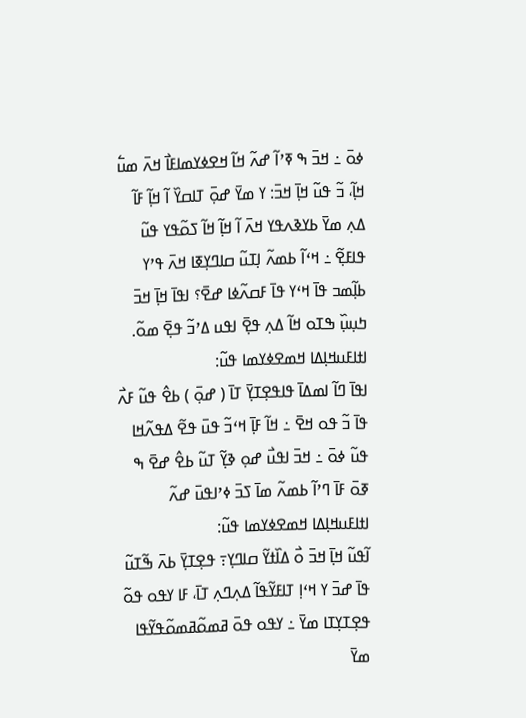ߦߋ߫ ߸ ߞߏ߫ ߒ ߧߴߊ߬ ߝߍ߬ ߞߊ߬ ߞߐߦߌߘߊߓߊ߯ ߞߍ߫ ߘߎ߱ ߞߊ߲߬، ߏ߬ ߟߎ߬ ߞߊ߲߫ ߞߏ߫: ߌ ߘߌ߫ ߝߋ߲߫ ߠߊߛߌ߰ ߊ߬ ߞߊ߲߬ ߓߊ߬ ߡߍ߲ ߘߌ߫ ߕߌߢߍߟߌ ߞߍ߫ ߊ߬ ߞߊ߲߬ ߞߊ߬ ߖߋ߬ߟߌ ߟߎ߬ ߟߊߓߐ߲߬ ߸ ߞߵߊ߬ ߕߘߍ߬ ߊ߲ߠߎ߬ ߛߊߣߌ߲ߧߊ ߞߍ߫ ߟߴߌ ߕߊ߲߬ߘߏ ߟߊ߫ ߞߵߌ ߟߊ߫ ߓߛߍ߬ߦߊ ߝߐ߫؟ ߊߟߊ߫ ߞߊ߲߫ ߞߏ߫ ߤߎ߲ߎ߲߰ ߒߠߋ ߞߊ߬ ߡߍ߲ ߟߐ߲߫ ߊߟߎ ߡߴߏ߬ ߟߐ߲߫ ߘߋ߬.
ߊߙߊߓߎߞߊ߲ߡߊ ߞߘߐߦߌߘߊ ߟߎ߬:
ߊߟߊ߫ ߣߊ߬ ߊߘߡߊ߫ ߟߊߟߐ߲ߠߌ߲߫ ߠߊ߫ ( ߝߋ߲߫ ) ߕߐ߮ ߟߎ߬ ߓߍ߯ ߟߊ߫ ߏ߬ ߟߋ ߞߐ߫ ߸ ߞߊ߬ ߓߊ߲߫ ߞߵߏ߬ ߟߎ߫ ߟߐ߬ ߡߟߍ߬ߞߊ ߟߎ߬ ߦߋ߫ ߸ ߞߏ߫ ߊߟߎ߯ ߝߋ߲ ߢߌ߲߬ ߠߎ߬ ߕߐ߮ ߝߐ߫ ߒ ߧߋ߫ ߓߊ߫ ߣߴߊ߬ ߕߘߍ߬ ߘߊ߫ ߖߏ߫ ߦߴߊߟߎ߫ ߝߍ߬
ߊߙߊߓߎߞߊ߲ߡߊ ߞߘߐߦߌߘߊ ߟߎ߬:
ߊ߬ߟߎ߬ ߞߊ߲߫ ߞߏ߫ ߋ߯ ߡߊ߰ߙߌ߬ ߛߊߣߌ߲߹ ߟߐ߲ߠߌ߲߫ ߕߍ߫ ߒ߬ߠߎ߬ ߟߊ߫ ߝߏ߫ ߌ ߞߵߊ߲ ߠߊߓߌ߬ߟߊ߬ ߡߍ߲ߣߍ߲ ߠߊ߫، ߓߊ ߌߟߋ ߟߋ߬ ߟߐ߲ߠߌ߲ߠߊ ߘߌ߫ ߸ ߌߟߋ ߟߋ߫ ߥߘߋ߬ߥߘߋ߬ߟߌ߬ߟߊ ߘߌ߫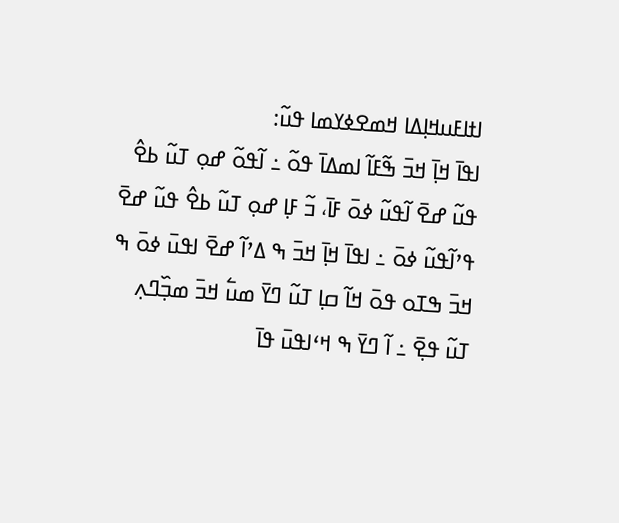ߊߙߊߓߎߞߊ߲ߡߊ ߞߘߐߦߌߘߊ ߟߎ߬:
ߊߟߊ߫ ߞߊ߲߫ ߞߏ߫ ߒ߬ߓߊ߬ ߊߘߡߊ߫ ߟߋ߬ ߸ ߊ߬ߟߋ߬ ߝߋ߲ ߠߎ߬ ߕߐ߮ ߟߎ߬ ߝߐ߫ ߊ߬ߟߎ߬ ߦߋ߫ ߓߊ߫، ߏ߬ ߓߊ߲ ߝߋ߲ ߠߎ߬ ߕߐ߮ ߟߎ߬ ߝߐ߫ ߟߴߊ߬ߟߎ߬ ߦߋ߫ ߸ ߊߟߊ߫ ߞߊ߲߫ ߞߏ߫ ߒ ߡߴߊ߬ ߝߐ߫ ߊߟߎ߫ ߦߋ߫ ߒ ߞߏ߫ ߒߠߋ ߟߋ߫ ߞߊ߬ ߛߊ߲ ߠߎ߬ ߣߌ߫ ߘߎ߱ ߞߏ߫ ߘߏ߲߰ߣߍ߲ ߠߎ߬ ߟߐ߲߫ ߸ ߊ߬ ߣߌ߫ ߒ ߞߵߊߟߎ߫ ߟߊ߫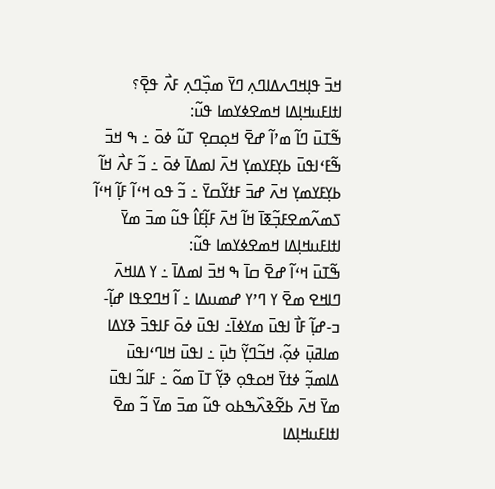ߞߏ߫ ߟߊ߲ߞߣߍߡߊߣߍ߲ ߣߌ߫ ߘߏ߲߰ߣߍ߲ ߓߍ߯ ߟߐ߲߫؟
ߊߙߊߓߎߞߊ߲ߡߊ ߞߘߐߦߌߘߊ ߟߎ߬:
ߒ߬ߠߎ߫ ߣߊ߬ ߘߴߊ߬ ߝߐ߫ ߞߋ߲ߛߐ߲ ߠߎ߬ ߦߋ߫ ߸ ߒ ߞߏ߫ ߒ߬ߓߵߊߟߎ߫ ߕߌ߲ߓߌߘߌ߲ ߞߍ߫ ߊߘߡߊ߫ ߦߋ߫ ߸ ߏ߬ ߓߍ߯ ߞߊ߬ ߕߌ߲ߓߌߘߌ߲ ߞߍ߫ ߝߏ߫ ߓߙߌ߬ߛߌ߫ ߸ ߏ߬ ߟߋ ߞߵߊ߬ ߓߊ߲߬ ߞߵߊ߬ ߖߘߍ߬ߘߐߓߏ߲߬ߧߊ߫ ߞߊ߬ ߞߍ߫ ߓߊ߲߬ߓߊ߮ ߟߎ߬ ߘߏ߫ ߘߌ߫
ߊߙߊߓߎߞߊ߲ߡߊ ߞߘߐߦߌߘߊ ߟߎ߬:
ߒ߬ߠߎ߫ ߞߵߊ߬ ߝߐ߫ ߛߊ߫ ߒ ߞߏ߫ ߊߘߡߊ߫ ߸ ߌ ߡߊߞߍ߫ ߣߊߞߐ ߘߐ߫ ߌ ߣߴߌ ߝߘߎߡߊ ߸ ߊ߬ ߞߣߐߟߊ ߝߊ߲߬-ߏ-ߝߊ߲߬ ߓߊ߯ ߊߟߎ߫ ߘߌߦߊ߫߸ ߊߟߎ߫ ߦߋ߫ ߓߊߟߏ߫ ߢߌߡߊ ߘߊߥߎ߲߫ ߦߋ߲߬، ߞߏ߬ߣߌ߲߬ ߤߎ߲߫ ߸ ߊߟߎ߫ ߞߊߣߵߊߟߎ߫ ߡߊߘߏ߲߬ ߦߙߌ߫ ߞߋߟߋ߲ ߢߌ߲߬ ߠߊ߫ ߘߋ߬ ߸ ߓߊߏ߬ ߊߟߎ߫ ߘߌ߫ ߞߍ߫ ߕߐ߬ߢߍ߰ߒߕߋ ߟߎ߬ ߘߏ߫ ߘߌ߫ ߏ߬ ߘߐ߫
ߊߙߊߓߎߞߊ߲ߡߊ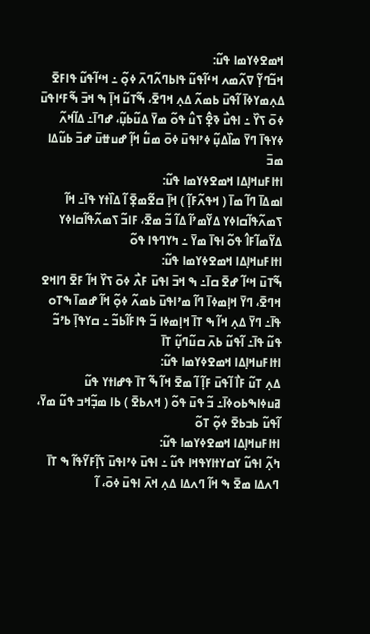ߞߘߐߦߌߘߊ ߟߎ߬:
ߞߏ߬ߣߌ߲߬ ߜߍ߬ߘߍ ߞߵߊ߬ߟߎ߬ ߟߊߕߣߍ߬ߣߍ߫ ߦߋ߲߬ ߸ ߞߵߊ߬ߟߎ߬ ߟߊߓߐ߫ ߡߍ߲ߘߌߦߊ߫ ߊ߬ߟߎ߫ ߕߘߍ߬ ߡߍ߲ ߞߣߐ߫، ߒ߬ߠߎ߬ ߞߊ߲߫ ߒ ߞߏ߫ ߒ߬ߓߵߊߟߎ߫ ߦߋ߫ ߖߌ߰ ߸ ߊߟߎ߯ ߢߐ߲߮ ߖߎ߮ ߟߋ߬ ߘߌ߫ ߡߎ߬ߕߎ߲߬، ߝߣߊ߫߸ ߡߊ߬ߞߍ߬ ߦߌߟߊ߫ ߣߌ߫ ߘߊ߰ߡߎ߲߬ ߦߴߊߟߎ߫ ߦߋ߫ ߘߎ߱ ߞߊ߲߬ ߝߎߚߎ߫ ߝߏ߫ ߕߎ߬ߡߊ ߘߏ߫
ߊߙߊߓߎߞߊ߲ߡߊ ߞߘߐߦߌߘߊ ߟߎ߬:
ߊߘߡߊ߫ ߣߊ߬ ߘߊ߫ ( ߞߟߍ߬ߓߊ߲߬ ) ߞߊ߲߫ ߛߐ߬ߘߐ߲߫ ߊ߬ ߡߊ߰ߙߌ ߟߊ߫߸ ߞߊ߬ ߖߘߍ߬ߟߊ߬ߛߊߦߌ ߡߌ߬ߘߴߊ߬ ߡߊ߬ ߏ߬ ߘߐ߫، ߓߊߏ߬ ߖߘߍ߬ߟߊ߬ߛߊߦߌ ߡߌ߬ߘߊ߬ߓߊ߮ ߟߋ߬ ߊߟߊ߫ ߘߌ߫ ߸ ߤߌߣߟߊ ߟߋ߬
ߊߙߊߓߎߞߊ߲ߡߊ ߞߘߐߦߌߘߊ ߟߎ߬:
ߒ߬ߠߎ߫ ߞߵߊ߬ ߝߐ߫ ߛߊ߫߸ ߒ ߞߏ߫ ߊߟߎ߫ ߓߍ߯ ߦߋ߫ ߖߌ߰ ߞߊ߬ ߓߐ߫ ߣߊߞߐ ߞߣߐ߫، ߣߌ߫ ߞߊ߲ߘߦߊ߫ ߣߊ߬ ߘߴߊߟߎ߫ ߕߘߍ߬ ߦߋ߲߬ ߞߊ߬ ߝߘߊ߫ ߒߠߋ ߟߊ߫߸ ߣߌ߫ ߡߍ߲ ߞߊ߬ ߒ ߠߊ߫ ߞߊ߲ߘߦߊ ߏ߬ ߟߊߓߊ߬ߕߏ߬ ߸ ߛߌߟߊ߲߫ ߕߴߏ߬ ߟߎ߬ ߟߊ߫߸ ߊ߬ߟߎ߬ ߕߍ߫ ߛߎ߬ߣߎ߲߬ ߠߊ߫
ߊߙߊߓߎߞߊ߲ߡߊ ߞߘߐߦߌߘߊ ߟߎ߬:
ߡߍ߲ ߠߎ߬ ߓߊ߯ ߊ߬ߟߎ߫ ߓߊ߲߬ ߊ߬ ߘߐ߫ ߞߊ߬ ߒ߬ ߠߊ߫ ߟߝߊߙߌ ߟߎ߬ ߥߎߦߊߒߕߋߦߊ߫߸ ߏ߬ ߟߎ߫ ߟߋ߬ ( ߞߍߕߐ߫ ) ߕߊ ߘߏ߲߬ߞߏ ߟߎ߬ ߘߌ߫، ߊ߬ߟߎ߬ ߕߏߕߐ߫ ߦߋ߲߬ ߠߋ߬
ߊߙߊߓߎߞߊ߲ߡߊ ߞߘߐߦߌߘߊ ߟߎ߬:
ߤߍ߲߬ ߊߟߎ߬ ߌߛߌߙߊߌߟߞߊ ߟߎ߬ ߸ ߊߟߎ߫ ߦߴߊߟߎ߫ ߖߊ߲߬ߓߌ߬ߟߊ߬ ߒ ߠߊ߫ ߣߍߡߊ ߘߐ߫ ߒ ߞߊ߬ ߣߍߡߊ ߡߍ߲ ߞߍ߫ ߊߟߎ߫ ߦߋ߫، ߊ߬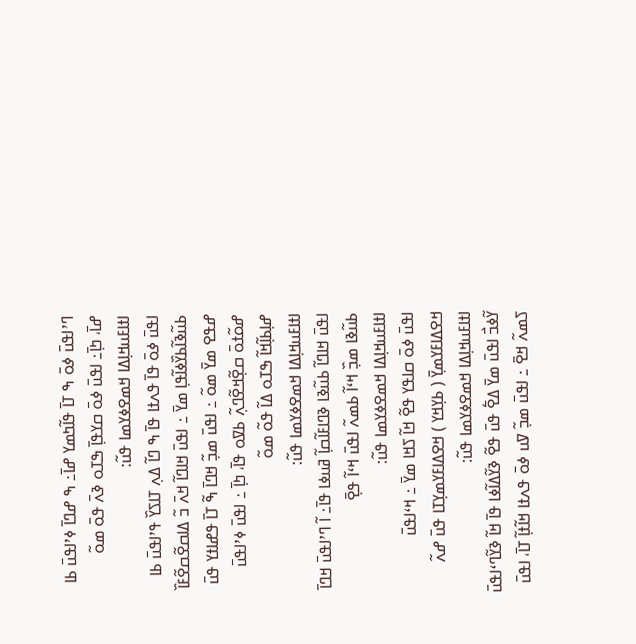ߣߴߊߟߎ߫ ߦߋ߫ ߒ ߠߊ߫ ߟߊ߬ߤߘߌ ߝߊ߫߸ ߒ ߝߣߊ߫ ߦߴߊߟߎ߫ ߕߊ ߝߊ߫، ߤߊ߲߫߸ ߊߟߎ߫ ߦߋ߫ ߛߌߟߊ߲߫ ߒߠߋ ߢߍ߫ ߟߋ߫ ߘߋ߬
ߊߙߊߓߎߞߊ߲ߡߊ ߞߘߐߦߌߘߊ ߟߎ߬:
ߊߟߎ߫ ߦߋ߫ ߟߊ߫ ߟߍߙߊ ߟߊ߫ ߒ ߣߊ߬ ߡߍ߲ ߠߊߖߌ߰ ߟߴߊߟߎ߫ ߕߊ ߕߎ߬ߢߊ߬ߕߌ߰ߦߊ߬ߟߊ߲ ߘߌ߫ ߸ ߊߟߎ߫ ߞߊߣߊ߬ ߞߍ߫ ߏ߬ ߡߊߛߐ߬ߛߐ߬ߓߊ߰ ߝߟߐ ߘߌ߫ ߘߋ߬ ߸ ߊߟߎ߫ ߘߏ߲߬ ߞߣߊ߫ ߒ߬ ߠߊ߫ ߟߝߊߙߌ ߟߎ߫ ߝߋ߬ߙߋ߫ ߛߐ߲߬ߞߐ߬ߣߍ߲߬ ߕߜߋ ߟߊ߫، ߤߊ߲߫ ߸ ߊߟߎ߫ ߦߴߊߟߎ߫ ߝߊ߲ߕߊ߲߬ߞߊ߬ ߒߠߋ ߡߊ߬ ߟߋ߬ ߘߋ߬
ߊߙߊߓߎߞߊ߲ߡߊ ߞߘߐߦߌߘߊ ߟߎ߬:
ߊߟߎ߫ ߞߊߣߊ߬ ߕߎ߬ߢߊ ߢߣߊߓߊ߬ߛߊ߲߬ ߥߎߦߊ ߟߊ߫߸ ߊ߬ ߣߴߊߟߎ߫ ߞߣߊ߫ ߕߎ߬ߢߊ ߘߏ߲߰ ߞߵߊ߬ ߕߘߍ߬ ߊߟߎ߫ ߞߵߊ߬ ߟߐ߲߫
ߊߙߊߓߎߞߊ߲ߡߊ ߞߘߐߦߌߘߊ ߟߎ߬:
ߊߟߎ߫ ߦߋ߫ ߛߊߟߌ ߟߐ߬ ߞߊ߬ ߖߞߊ ߘߌ߫ ߸ ߞߵߊߟߎ߫ ߞߐߡߊߓߌߘߌ߲߫ ( ߕߌ߲ߞߌ ) ߞߐߡߊߓߌߘߌ߲ߠߊ ߟߎ߫ ߝߍ߬
ߊߙߊߓߎߞߊ߲ߡߊ ߞߘߐߦߌߘߊ ߟߎ߬:
ߌ߬ߦߏ߯ ߊߟߎ߫ ߘߌ߫ ߡߐ߱ ߟߎ߫ ߟߐ߬ ߢߌ߬ߡߊ߬ߦߊ ߟߊ߫ ߞߊ߬ ߢߌ߬ߣߵߊߟߎ߫ ߖߘߍ߬ ߞߐ߫ ߸ ߊߟߎ߫ ߘߏ߲߬ ߜߎ ߦߋ߫ ߟߍߙߊ ߞߊ߬ߙߊ߲߬ ߠߊ߫، ߊߟߎ߫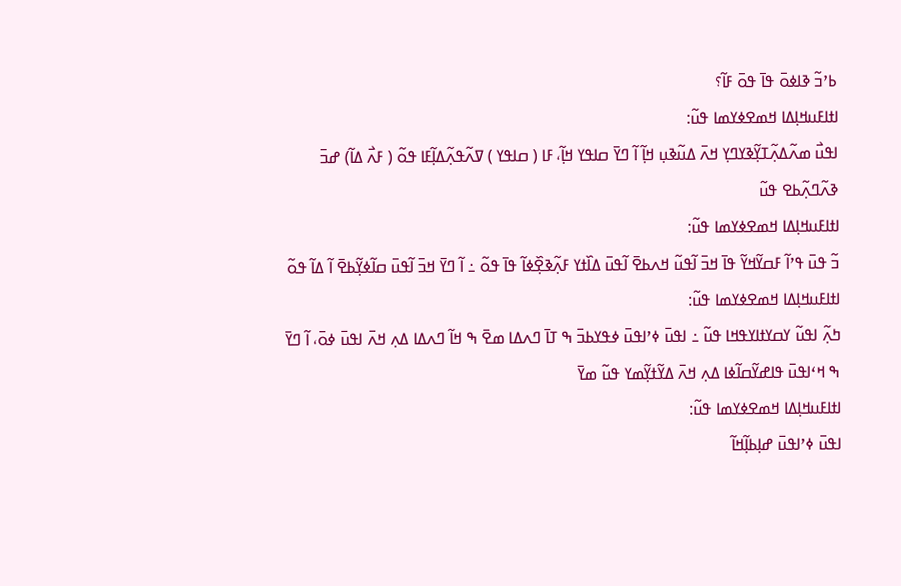ߕߴߏ߬ ߢߊߦߋ߫ ߟߊ߫ ߟߋ߫ ߓߊ߬؟
ߊߙߊߓߎߞߊ߲ߡߊ ߞߘߐߦߌߘߊ ߟߎ߬:
ߊߟߎ߯ ߘߍ߬ߡߍ߲߬ߠߌ߲߬ߢߌߣߌ߲ ߞߍ߫ ߡߎ߬ߢߎ߲ ߞߊ߲߬ ߊ߬ ߣߌ߫ ߛߊߟߌ ߞߊ߲߬، ߓߊ ( ߛߊߟߌ ) ߜߍ߬ߟߍ߲߬ߡߊ߲߬ߓߊ ߟߋ߬ ( ߓߍ߯ ߡߊ߬) ߝߏ߫ ߢߍ߬ߣߍ߲߬ߕߐ ߟߎ߬
ߊߙߊߓߎߞߊ߲ߡߊ ߞߘߐߦߌߘߊ ߟߎ߬:
ߏ߬ ߟߎ߫ ߟߴߊ߬ ߓߛߌ߬ߞߌ߬ ߟߊ߫ ߞߏ߫ ߊ߬ߟߎ߬ ߞߍߕߐ߫ ߊ߬ߟߎ߫ ߡߊ߰ߙߌ ߓߍ߲߬ߢߐ߲߰ߦߊ߬ ߟߊ߫ ߟߋ߬ ߸ ߊ߬ ߣߌ߫ ߞߏ߫ ߊ߬ߟߎ߫ ߛߊ߬ߦߌ߲߬ߕߐ߫ ߊ߬ ߡߊ߬ ߟߋ߬
ߊߙߊߓߎߞߊ߲ߡߊ ߞߘߐߦߌߘߊ ߟߎ߬:
ߤߍ߲߬ ߊߟߎ߬ ߌߛߌߙߊߌߟߞߊ ߟߎ߬ ߸ ߊߟߎ߫ ߦߴߊߟߎ߫ ߦߟߌߕߏ߫ ߒ ߠߊ߫ ߣߍߡߊ ߘߐ߫ ߒ ߞߊ߬ ߣߍߡߊ ߡߍ߲ ߞߍ߫ ߊߟߎ߫ ߦߋ߫، ߊ߬ ߣߌ߫ ߒ ߞߵߊߟߎ߫ ߟߊߝߌ߬ߛߊ߬ߦߊ ߡߍ߲ ߞߍ߫ ߡߌ߬ߙߌ߲߬ߘߌ ߟߎ߬ ߘߌ߫
ߊߙߊߓߎߞߊ߲ߡߊ ߞߘߐߦߌߘߊ ߟߎ߬:
ߊߟߎ߫ ߦߴߊߟߎ߫ ߝߊ߲ߕߊ߲߬ߞߊ߬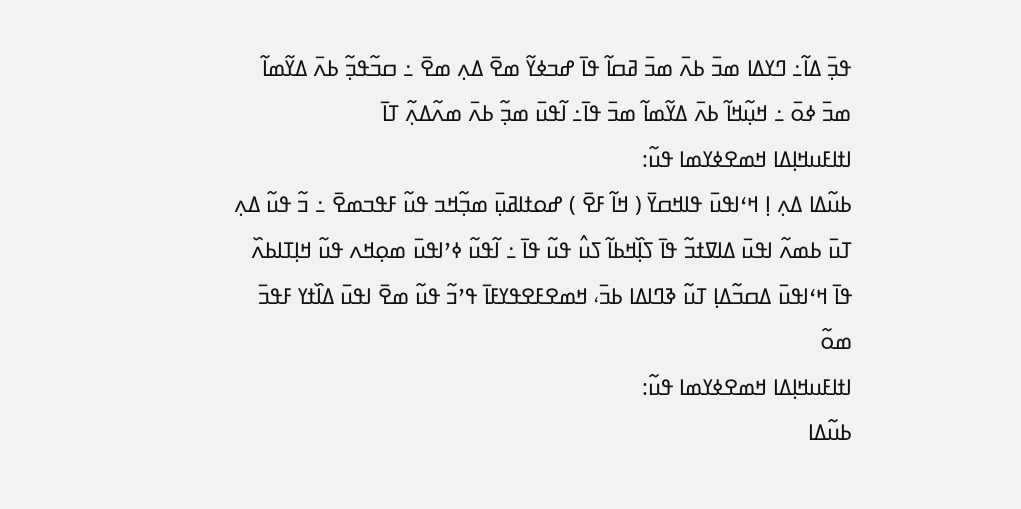ߟߏ߲߫ ߡߊ߬߸ ߣߌߡߊ ߘߏ߫ ߕߍ߫ ߘߏ߫ ߥߛߊ߬ ߟߊ߫ ߝߏߦߌ߬ ߘߐ߫ ߡߍ߲ ߘߐ߫ ߸ ߛߏ߬ߟߏ߲߬ ߕߍ߫ ߡߌ߬ߘߊ߬ ߘߏ߫ ߦߋ߫ ߸ ߞߎ߲߬ߞߊ߬ ߕߍ߫ ߡߌ߬ߘߊ߬ ߘߏ߫ ߟߊ߫߸ ߊ߬ߟߎ߫ ߘߏ߲߬ ߕߍ߫ ߘߍ߬ߡߍ߲߬ ߠߊ߫
ߊߙߊߓߎߞߊ߲ߡߊ ߞߘߐߦߌߘߊ ߟߎ߬:
ߕߎ߬ߡߊ ߡߍ߲ ߊ߲ ߞߵߊߟߎ߫ ߟߊߞߛߌ߫ ( ߞߊ߬ ߓߐ߫ ) ߝߋߙߊߥߎ߲߫ ߘߏ߲߬ߞߏ ߟߎ߬ ߓߟߏߘߐ߫ ߸ ߏ߬ ߟߎ߬ ߡߍ߲ ߠߎ߫ ߕߘߍ߬ ߊߟߎ߫ ߡߊߜߙߏ߬ ߟߊ߫ ߖߊ߲߰ߞߕߊ߬ ߖߎ߮ ߟߎ߬ ߟߊ߫ ߸ ߊ߬ߟߎ߬ ߦߴߊߟߎ߫ ߘߋ߲ߞߍ ߟߎ߬ ߞߊ߲ߠߊߕߍ߰ ߟߊ߫ ߞߵߊߟߎ߫ ߡߛߏ߬ߡߊ߲ ߠߎ߬ ߢߣߊߡߊ ߕߏ߫، ߞߘߐߓߐߟߌߓߊ߫ ߟߴߏ߬ ߟߎ߬ ߘߐ߫ ߊߟߎ߫ ߡߊ߰ߙߌ ߓߟߏ߫ ߘߋ߬
ߊߙߊߓߎߞߊ߲ߡߊ ߞߘߐߦߌߘߊ ߟߎ߬:
ߕߎ߬ߡߊ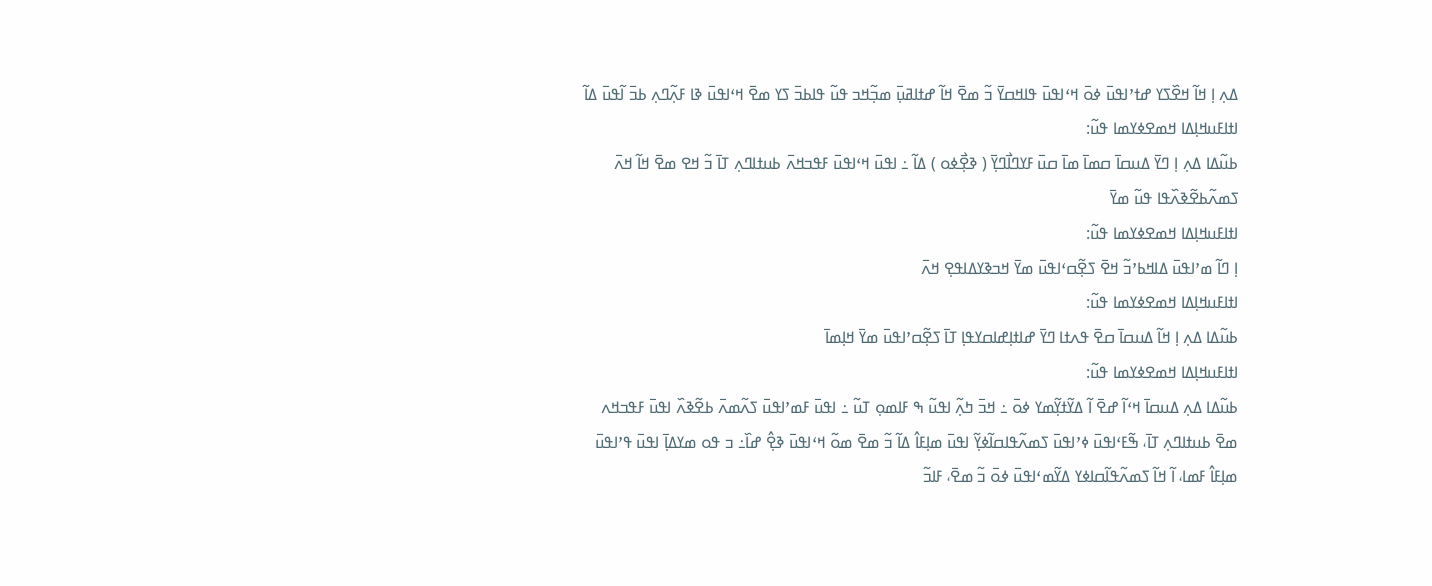ߡߍ߲ ߊ߲ ߞߊ߬ ߞߐ߰ߖߌ ߝߙߴߊߟߎ߫ ߦߋ߫ ߞߵߊߟߎ߫ ߟߊߞߛߌ߫ ߏ߬ ߘߐ߫ ߞߊ߬ ߝߙߊߥߎ߲߫ ߘߏ߲߬ߞߏ ߟߎ߬ ߟߊߕߏ߫ ߖߌ ߘߐ߫ ߞߵߊߟߎ߫ ߢߊ ߓߍ߲߬ߣߍ߲ ߕߏ߫ ߊ߬ߟߎ߫ ߡߊ߬
ߊߙߊߓߎߞߊ߲ߡߊ ߞߘߐߦߌߘߊ ߟߎ߬:
ߕߎ߬ߡߊ ߡߍ߲ ߊ߲ ߣߌ߫ ߡߎߛߊ߫ ߛߘߊ߫ ߘߊ߫ ߛߎ߫ ߓߌߣߊ߯ߣߌ߲߫ ( ߢߐ߲߯ߦߋ ) ߡߊ߬ ߸ ߊߟߎ߫ ߞߵߊߟߎ߫ ߓߟߏߞߍ߫ ߕߎߙߊߣߍ߲ ߠߊ߫ ߏ߬ ߞߐ ߘߐ߫ ߞߊ߬ ߞߍ߫ ߖߘߍ߬ߕߐ߬ߢߍ߰ߟߊ ߟߎ߬ ߘߌ߫
ߊߙߊߓߎߞߊ߲ߡߊ ߞߘߐߦߌߘߊ ߟߎ߬:
ߊ߲ ߣߊ߬ ߘߴߊߟߎ߫ ߡߊߞߕߴߏ߬ ߞߐ߫ ߖߐ߲߬ߛߵߊߟߎ߫ ߘߌ߫ ߞߏߢߌߡߊߟߐ߲ ߞߍ߫
ߊߙߊߓߎߞߊ߲ߡߊ ߞߘߐߦߌߘߊ ߟߎ߬:
ߕߎ߬ߡߊ ߡߍ߲ ߊ߲ ߞߊ߬ ߡߎߛߊ߫ ߛߐ߫ ߟߍߙߊ ߣߌ߫ ߝߊߙߊ߲ߝߊߛߌߟߊ߲ ߠߊ߫ ߖߐ߲߬ߛߴߊߟߎ߫ ߘߌ߫ ߞߊ߲ߘߊ߫
ߊߙߊߓߎߞߊ߲ߡߊ ߞߘߐߦߌߘߊ ߟߎ߬:
ߕߎ߬ߡߊ ߡߍ߲ ߡߎߛߊ߫ ߞߵߊ߬ ߝߐ߫ ߊ߬ ߡߌ߬ߙߌ߲߬ߘߌ ߦߋ߫ ߸ ߞߏ߫ ߤߍ߲߬ ߊߟߎ߬ ߒ ߓߊߘߋ߲ ߠߎ߬ ߸ ߊߟߎ߫ ߓߘߴߊߟߎ߫ ߖߍ߬ߘߍ߫ ߕߐ߬ߢߍ߰ ߊߟߎ߫ ߓߟߏߞߍ ߘߐ߫ ߕߎߙߊߣߍ߲ ߠߊ߫، ߒ߬ߓߵߊߟߎ߫ ߦߴߊߟߎ߫ ߖߘߍ߬ߟߊߛߊ߬ߦߌ߲߬ ߊߟߎ߫ ߘߊ߲ߓߊ߮ ߡߊ߬ ߏ߬ ߘߐ߫ ߘߋ߬ ߞߵߊߟߎ߫ ߢߐ߲߮ ߝߊ߰߸ ߏ ߟߋ ߘߌߡߊ߲߫ ߊߟߎ߫ ߟߴߊߟߎ߫ ߘߊ߲ߓߊ߮ ߓߘߊ، ߊ߬ ߞߊ߬ ߖߘߍ߬ߟߊ߬ߛߊߦߌ ߡߌ߬ߘߵߊߟߎ߫ ߦߋ߫ ߏ߬ ߘߐ߫، ߓߊߏ߬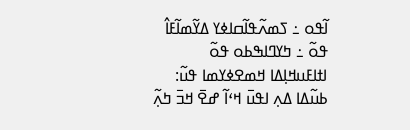ߊ߬ߟߋ ߸ ߖߘߍ߬ߟߊ߬ߛߊߦߌ ߡߌ߬ߘߊ߬ߓߊ߮ ߟߋ߬ ߸ ߤߌߣߊߒߕߋ ߟߋ߬
ߊߙߊߓߎߞߊ߲ߡߊ ߞߘߐߦߌߘߊ ߟߎ߬:
ߕߎ߬ߡߊ ߡߍ߲ ߊߟߎ߫ ߞߵߊ߬ ߝߐ߫ ߞߏ߫ ߤߍ߲߬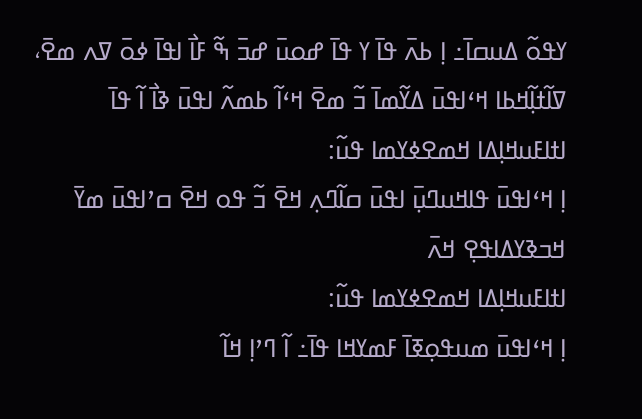ߌߟߋ߬ ߡߎߛߊ߫߸ ߊ߲ ߕߍ߫ ߟߊ߫ ߌ ߟߊ߫ ߝߋߎ߫ ߝߏ߫ ߒ߬ ߓߊ߯ ߊߟߊ߫ ߦߋ߫ ߜߍ ߘߐ߫، ߜߊ߬ߙߊ߲߬ߞߕߊ ߞߵߊߟߎ߫ ߡߌ߬ߘߊ߫ ߏ߬ ߘߐ߫ ߞߵߊ߬ ߕߘߍ߬ ߊߟߎ߫ ߢߊ߯ ߊ߬ ߟߊ߫
ߊߙߊߓߎߞߊ߲ߡߊ ߞߘߐߦߌߘߊ ߟߎ߬:
ߊ߲ ߞߵߊߟߎ߫ ߟߊߞߎߣߎ߲߫ ߊߟߎ߫ ߛߊ߬ߣߍ߲ ߞߐ߫ ߏ߬ ߟߋ ߞߐ߫ ߛߴߊߟߎ߫ ߘߌ߫ ߞߏߢߌߡߊߟߐ߲ ߞߍ߫
ߊߙߊߓߎߞߊ߲ߡߊ ߞߘߐߦߌߘߊ ߟߎ߬:
ߊ߲ ߞߵߊߟߎ߫ ߘߎߟߋ߲ߧߊ߫ ߓߘߌߞߊ ߟߊ߫߸ ߊ߬ ߣߴߊ߲ ߞߊ߬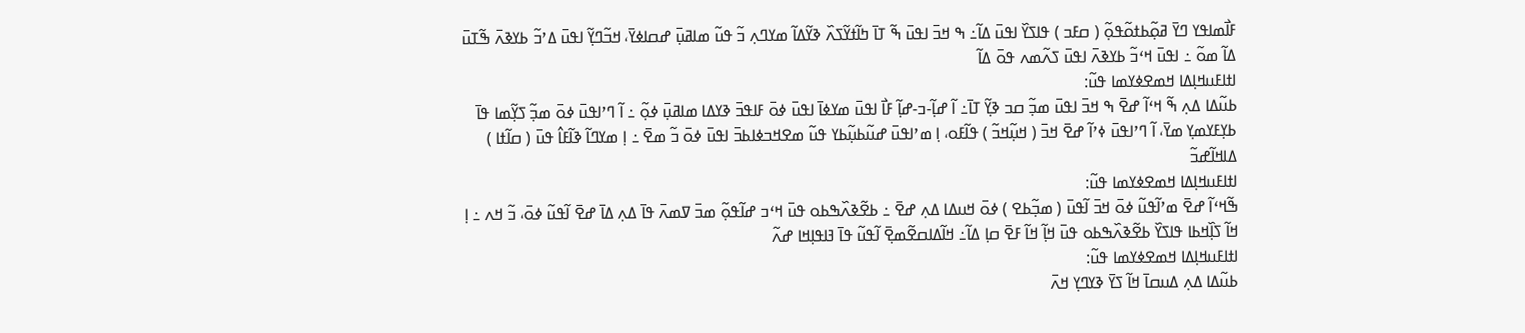ߓߊ߯ߘߊߟߌ ߣߌ߫ ߥߋ߲߬ߕߙߋ߬ߟߋ߲߬ ( ߛߓߏ ) ߟߊߖߌ߰ ߊߟߎ߫ ߡߊ߬߸ ߒ ߞߏ߫ ߊߟߎ߫ ߒ߬ ߠߊ߫ ߤߊ߬ߙߌ߬ߖߍ߰ ߢߌ߬ߡߊ߬ ߘߌߣߍ߲ ߏ߬ ߟߎ߬ ߘߊߥߎ߲߫ ߝߛߊߦߌ߫، ߞߏ߬ߣߌ߲߬ ߊߟߎ߫ ߡߴߏ߬ ߕߌߢߍ߫ ߒ߬ߠߎ߫ ߡߊ߬ ߘߋ߬ ߸ ߊߟߎ߫ ߞߵߏ߬ ߕߌߢߍ߫ ߊߟߎ߫ ߖߍ߬ߘߍ ߟߋ߫ ߡߊ߬
ߊߙߊߓߎߞߊ߲ߡߊ ߞߘߐߦߌߘߊ ߟߎ߬:
ߕߎ߬ߡߊ ߡߍ߲ ߒ߬ ߞߵߊ߬ ߝߐ߫ ߒ ߞߏ߫ ߊߟߎ߫ ߘߏ߲߬ ߛߏ ߢߌ߲߬ ߠߊ߫߸ ߊ߬ ߝߊ߲߬-ߏ-ߝߊ߲߬ ߓߊ߯ ߊߟߎ߫ ߘߌߦߊ߫ ߊߟߎ߫ ߦߋ߫ ߓߊߟߏ߫ ߢߌߡߊ ߘߊߥߎ߲߫ ߦߋ߲߬ ߸ ߊ߬ ߣߴߊߟߎ߫ ߦߋ߫ ߘߏ߲߬ ߖߌ߲߬ߘߊ ߟߊ߫ ߕߌ߲ߓߌߘߌ߲ ߘߌ߫، ߊ߬ ߣߴߊߟߎ߫ ߦߴߊ߬ ߝߐ߫ ߞߏ߫ ( ߞߎ߲߬ߞߏ߬ ) ߟߊ߬ߓߋ، ߊ߲ ߘߴߊߟߎ߫ ߝߎ߬ߕߎ߲߬ߕߌ ߟߎ߬ ߘߐߞߏߦߊߕߏ߫ ߊߟߎ߫ ߦߋ߫ ߏ߬ ߘߐ߫ ߸ ߊ߲ ߘߌߣߊ߬ ߢߊ߬ߓߊ߮ ߟߎ߫ ( ߛߊ߬ߙߊ ) ߡߊߞߊ߬ߝߏ߬
ߊߙߊߓߎߞߊ߲ߡߊ ߞߘߐߦߌߘߊ ߟߎ߬:
ߒ߬ߞߵߊ߬ ߝߐ߫ ߘߴߊ߬ߟߎ߬ ߦߋ߫ ߞߏ߫ ߊ߬ߟߎ߫ ( ߘߏ߲߬ߕߐ ) ߦߋ߫ ߞߎߡߊ ߡߍ߲ ߝߐ߫ ߸ ߕߐ߬ߢߍ߰ߒߕߋ ߟߎ߫ ߞߵߏ ߝߊ߬ߟߋ߲߬ ߘߏ߫ ߜߘߍ߫ ߟߊ߫ ߡߍ߲ ߡߊ߫ ߝߐ߫ ߊ߬ߟߎ߬ ߦߋ߫، ߏ߬ ߞߍ ߸ ߊ߲ ߞߊ߬ ߖߊ߲߰ߞߕߊ ߟߊߖߌ߰ ߕߐ߬ߢߍ߰ߒߕߋ ߟߎ߫ ߞߊ߲߬ ߞߊ߬ ߓߐ߫ ߛߊ߲ ߡߊ߬߸ ߞߊ߬ߡߊߛߐ߬ߘߐ߲߫ ߊ߬ߟߎ߬ ߟߊ߫ ߔߊߟߊ߲ߞߊ ߝߍ߬
ߊߙߊߓߎߞߊ߲ߡߊ ߞߘߐߦߌߘߊ ߟߎ߬:
ߕߎ߬ߡߊ ߡߍ߲ ߡߎߛߊ߫ ߞߊ߬ ߖߌ߫ ߢߌߣߌ߲ ߞߍ߫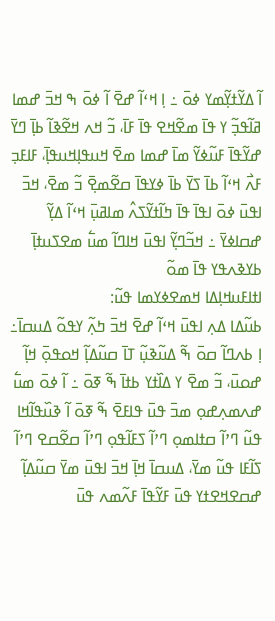ߊ߬ ߡߌ߬ߙߌ߲߬ߘߌ ߦߋ߫ ߸ ߊ߲ ߞߵߊ߬ ߝߐ߫ ߊ߬ ߦߋ߫ ߒ ߞߏ߫ ߝߘߊ ߥߊ߬ߟߏ߲߬ ߌ ߟߊ߫ ߘߐ߬ߞߐ ߟߊ߫ ߓߊ߫، ߏ߬ ߞߍ ߞߐ߬ߢߊ߬ ߕߊ߲߫ ߣߌ߫ ߝߌ߬ߟߊ߫ ߓߎ߬ߦߌ߬ ߘߊ߫ ߝߘߊ ߘߐ߫ ߞߎߟߊ߲ߞߎߟߊ߲߫، ߓߊߓߏ߲ ߓߍ߯ ߞߵߊ߬ ߕߊ߫ ߖߌ߫ ߕߊ߫ ߦߌߟߊ߫ ߛߐ߬ߘߐ߲߫ ߏ߬ ߘߐ߫، ߞߏ߫ ߊߟߎ߫ ߦߋ߫ ߊߟߊ߫ ߟߊ߫ ߤߊ߬ߙߌ߬ߖߍ߮ ߘߊߥߎ߲߫ ߞߵߊ߬ ߡߌ߲߬ ߝߛߊߦߌ߫ ߸ ߞߏ߬ߣߌ߲߬ ߊߟߎ߫ ߞߊߣߊ߬ ߘߎ߱ ߘߐߖߎߙߊ߲߫ ߕߌߢߍߟߌ ߟߊ߫ ߘߋ߬
ߊߙߊߓߎߞߊ߲ߡߊ ߞߘߐߦߌߘߊ ߟߎ߬:
ߕߎ߬ߡߊ ߡߍ߲ ߊߟߎ߫ ߞߵߊ߬ ߝߐ߫ ߞߏ߫ ߤߍ߲߬ ߌߟߋ߬ ߡߎߛߊ߫߸ ߊ߲ ߕߍߣߊ߬ ߛߋ߫ ߒ߬ ߡߎ߬ߢߎ߲߬ ߠߊ߫ ߛߎ߬ߡߊ߲߬ ߞߋߟߋ߲߫ ߞߊ߲߬ ߝߋߎ߫، ߏ߬ ߘߐ߫ ߌ ߡߊ߰ߙߌ ߕߙߊ߫ ߒ߬ ߧߋ߫ ߸ ߊ߬ ߦߋ߫ ߘߎ߱ ߝߍߘߍ߲ߝߋ߲ ߘߏ߫ ߟߎ߫ ߟߊߓߐ߫ ߒ߬ ߧߋ߫ ߊ߬ ߢߎ߰ߟߊ߬ߞߊ ߟߎ߬ ߣߴߊ߬ ߛߙߊߘߋ߲ ߣߴߊ߬ ߖߓߊ߬ߟߋ߲ ߣߴߊ߬ ߛߐ߬ߛߐ ߣߴߊ߬ ߖߊ߬ߓߊ ߟߎ߬ ߘߌ߫، ߡߎߛߊ߫ ߞߊ߲߫ ߞߏ߫ ߊߟߎ߫ ߘߌ߫ ߛߎ߬ߡߊ߲߬ ߝߛߐߞߐߙߌ ߟߎ߫ ߓߌ߬ߟߊ߫ ߓߍ߬ߘߍ ߟߎ߫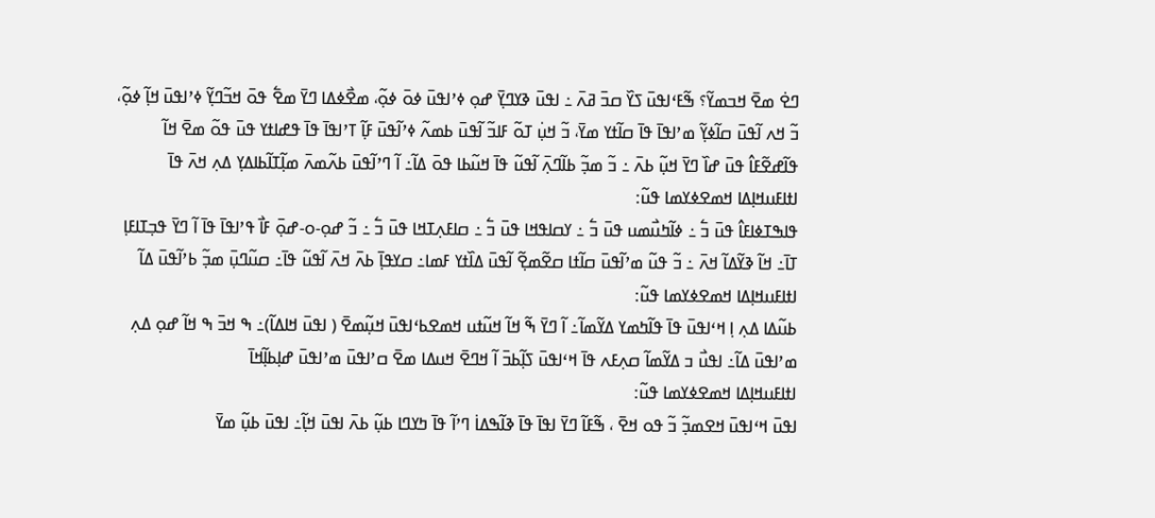ߣߐ߭ ߘߐ߫ ߞߏߘߌ߬؟ ߒ߬ߓߵߊߟߎ߫ ߖߌ߰ ߛߏ߫ ߥߍ߫ ߸ ߊߟߎ߫ ߢߌߣߌ߲߫ ߝߋ߲ ߦߴߊߟߎ߫ ߦߋ߫ ߦߋ߲߬، ߘߐ߯ߦߡߊ ߣߌ߫ ߘߐ߱ ߟߋ߫ ߞߏ߬ߣߌ߲߬ ߦߴߊߟߎ߫ ߞߊ߲߬ ߦߋ߲߬، ߏ߬ ߞߍ ߊ߬ߟߎ߫ ߛߊ߬ߦߌ߲߬ ߘߴߊߟߊ߫ ߟߊ߫ ߛߊ߬ߙߌ ߘߌ߫، ߏ߬ ߞߎ߲߭ ߠߋ߬ ߓߊߏ߬ ߊ߬ߟߎ߫ ߕߘߍ߬ ߦߴߊ߬ߟߎ߫ ߓߊ߲߬ ߠߴߊߟߊ߫ ߟߊ߫ ߟߝߊߙߌ ߟߎ߫ ߟߋ߬ ߘߐ߫ ߞߊ߬ ߟߊ߬ߝߐ߬ߓߊ߮ ߟߎ߫ ߝߊ߰ ߣߌ߫ ߞߎ߲߬ ߕߍ߫ ߸ ߏ߬ ߘߏ߲߬ ߕߊ߬ߣߍ߲߫ ߊ߬ߟߎ߬ ߟߊ߫ ߞߎ߬ߕߊ ߟߋ߫ ߡߊ߬߸ ߊ߬ ߣߴߊ߬ߟߎ߫ ߕߍ߬ߘߍ߫ ߘߊ߲߬ߠߊ߬ߕߊߡߌ߲ ߡߍ߲ ߞߍ߫ ߟߊ߫
ߊߙߊߓߎߞߊ߲ߡߊ ߞߘߐߦߌߘߊ ߟߎ߬:
ߟߊߒߠߦߊߓߊ߮ ߟߎ߫ ߏ߱ ߸ ߦߊ߬ߤߎ߯ߘߎ ߟߎ߫ ߏ߱ ߸ ߌߛߊߟߞߊ ߟߎ߫ ߏ߱ ߸ ߛߊߓߍ߲ߠߞߊ ߟߎ߫ ߏ߱ ߸ ߏ߬ ߝߋ߲-ߋ-ߝߋ߲߫ ߓߊ߯ ߟߴߊߟߊ߫ ߟߊ߫ ߊ߬ ߣߌ߫ ߟߏ߲ߠߊߓߊ߲ ߠߊ߫߸ ߞߊ߬ ߢߌ߬ߡߊ߬ ߞߍ߫ ߸ ߏ߬ ߟߎ߬ ߘߴߊ߬ߟߎ߫ ߛߊ߬ߙߊ ߛߐ߬ߘߐ߲߬ ߊ߬ߟߎ߫ ߡߊ߰ߙߌ ߓߘߊ߸ ߛߌߟߊ߲߫ ߕߍ߫ ߞߍ߫ ߊ߬ߟߎ߬ ߟߊ߫߸ ߛߎ߬ߣߎ߲߫ ߘߏ߲߬ ߕߴߊ߬ߟߎ߫ ߡߊ߬
ߊߙߊߓߎߞߊ߲ߡߊ ߞߘߐߦߌߘߊ ߟߎ߬:
ߕߎ߬ߡߊ ߡߍ߲ ߊ߲ ߞߵߊߟߎ߫ ߟߊ߫ ߟߊ߬ߤߘߌ ߡߌ߬ߘߊ߬߸ ߊ߬ ߣߌ߫ ߒ߬ ߞߊ߬ ߞߎ߬ߙߎ ߞߘߐߕߵߊߟߎ߫ ߞߎ߲߬ߘߐ߫ ( ߊߟߎ߫ ߞߊߡߊ߬)߸ ߒ ߞߏ߫ ߒ ߞߊ߬ ߝߋ߲ ߡߍ߲ ߘߴߊߟߎ߫ ߡߊ߬߸ ߊߟߎ߯ ߏ ߡߌ߬ߘߊ߬ ߛߍ߲ߓߍ ߟߊ߫ ߞߵߊߟߎ߫ ߖߊ߲߬ߕߏ߫ ߊ߬ ߞߣߐ߫ ߞߎߡߊ ߘߐ߫ ߛߴߊߟߎ߫ ߘߴߊߟߎ߫ ߝߊ߲ߕߊ߲߬ߞߊ߫
ߊߙߊߓߎߞߊ߲ߡߊ ߞߘߐߦߌߘߊ ߟߎ߬:
ߊߟߎ߫ ߞߵߊߟߎ߫ ߞߐߘߏ߲߬ ߏ߬ ߟߋ ߞߐ߫ ، ߒ߬ߓߊ߬ ߣߌ߫ ߊߟߊ߫ ߟߊ߫ ߢߊ߬ߒߡߊ߭ ߣߴߊ߬ ߟߊ߫ ߤߌߣߊ ߕߎ߲߬ ߕߍ߫ ߊߟߎ߫ ߞߊ߲߬߸ ߊߟߎ߫ ߕߎ߲߬ ߘߌ߫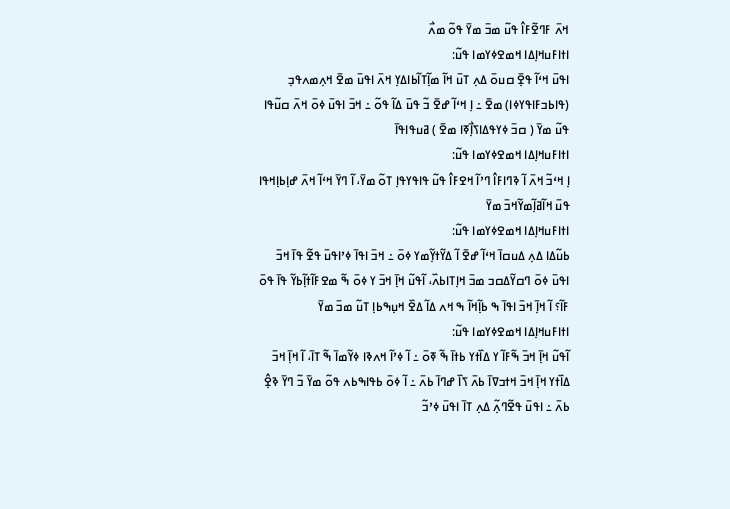ߞߍ߫ ߓߣߐ߬ߓߊ߮ ߟߎ߬ ߘߏ߫ ߘߌ߫ ߟߋ߬ ߘߍ߯
ߊߙߊߓߎߞߊ߲ߡߊ ߞߘߐߦߌߘߊ ߟߎ߬:
ߊߟߎ߫ ߞߵߊ߬ ߟߐ߲߫ ߛߎߋ߫ ߡߍ߲ ߠߎ߫ ߞߊ߬ ߘߊ߲߬ߠߊ߬ߕߊߡߌ߲ ߞߍ߫ ߊߟߎ߫ ߘߐ߫ ߞߍ߲ߘߍߟߏ߲ (ߟߊߕߏߓߊߟߌߦߊ) ߘߐ߫ ߸ ߊ߲ ߞߵߊ߬ ߝߐ߫ ߏ߬ ߟߎ߫ ߡߊ߬ ߟߋ߬ ߸ ߞߏ߫ ߊߟߎ߫ ߦߋ߫ ߞߍ߫ ߛߎ߬ߟߊ ߟߎ߬ ߘߌ߫ ( ߛߏ߫ ߦߌߟߡߊߖߊ߲߯ߧߊ ߘߐ߫ ) ߥߎߟߊߟߊ߫
ߊߙߊߓߎߞߊ߲ߡߊ ߞߘߐߦߌߘߊ ߟߎ߬:
ߊ߲ ߞߵߏ߬ ߞߍ߫ ߊ߬ ߢߣߊߓߊ߮ ߣߴߊ߬ ߞߐߓߊ߮ ߟߎ߬ ߟߊߟߌߟߊ߲ ߠߋ߬ ߘߌ߫، ߊ߬ ߣߌ߫ ߞߵߊ߬ ߞߍ߫ ߝߊ߲ߕߊ߲ߞߟߊ ߟߎ߫ ߞߊ߬ߥߊ߲߬ߘߌ߬ߞߏ߫ ߘߌ߫
ߊߙߊߓߎߞߊ߲ߡߊ ߞߘߐߦߌߘߊ ߟߎ߬:
ߕߎ߬ߡߊ ߡߍ߲ ߡߎߛߊ߫ ߞߵߊ߬ ߝߐ߫ ߊ߬ ߡߌ߬ߙߌ߲߬ߘߌ ߦߋ߫ ߸ ߞߏ߫ ߊߟߊ߫ ߦߴߊߟߎ߫ ߟߐ߬ ߟߊ߫ ߞߏ߫ ߊߟߎ߫ ߦߋ߫ ߣߛߌ߬ߡߛߏ ߘߏ߫ ߞߊ߲ߠߊߕߍ߰، ߊ߬ߟߎ߬ ߞߊ߲߫ ߞߏ߫ ߌ ߦߋ߫ ߒ߬ ߘߐߓߊ߬ߙߊ߲߬ߕߌ߬ ߟߊ߫ ߟߋ߫ ߓߊ߬؟ ߊ߬ ߞߊ߲߫ ߞߏ߫ ߊߟߊ߫ ߒ ߕߊ߲߬ߞߊ߬ ߒ ߞߍ ߡߊ߬ ߡߐ߰ ߞߎ߲ߒߕߊ߲ ߠߎ߬ ߘߏ߫ ߘߌ߫
ߊߙߊߓߎߞߊ߲ߡߊ ߞߘߐߦߌߘߊ ߟߎ߬:
ߊ߬ߟߎ߬ ߞߊ߲߫ ߞߏ߫ ߒ߬ߓߊ߬ ߌ ߡߊ߰ߙߌ ߕߙߊ߫ ߒ߬ ߧߋ߫ ߸ ߊ߬ ߦߴߊ߬ ߞߍߢߊ ߦߌ߬ߘߊ߫ ߒ߬ ߠߊ߫، ߊ߬ ߞߊ߲߫ ߞߏ߫ ߡߊ߰ߙߌ ߞߊ߲߫ ߞߏ߫ ߞߙߏߜߊ߫ ߕߍ߫ ߖߊ߰ ߝߣߊ߫ ߕߍ߫ ߸ ߊ߬ ߦߋ߫ ߕߟߊߒߕߍ ߟߋ߬ ߘߌ߫ ߏ߬ ߣߌ߫ ߢߐ߲߮ ߕߍ߫ ߸ ߊߟߎ߫ ߟߐ߬ߣߍ߲߬ ߡߍ߲ ߠߊ߫ ߊߟߎ߫ ߦߴߏ߬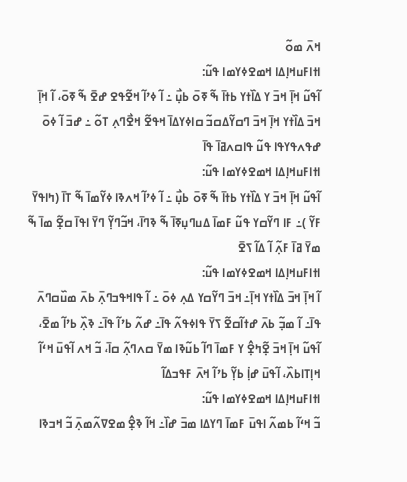ߞߍ߫ ߘߋ߬
ߊߙߊߓߎߞߊ߲ߡߊ ߞߘߐߦߌߘߊ ߟߎ߬:
ߊ߬ߟߎ߬ ߞߊ߲߫ ߞߏ߫ ߌ ߡߊ߰ߙߌ ߕߙߊ߫ ߒ߬ ߧߋ߫ ߕߎ߲߯ ߸ ߊ߬ ߦߴߊ߬ ߞߐ߬ߟߐ ߝߐ߫ ߒ߬ ߧߋ߫، ߊ߬ ߞߊ߲߫ ߞߏ߫ ߡߊ߰ߙߌ ߞߊ߲߫ ߞߏ߫ ߣߛߌ߬ߡߛߏ߬ ߛߊߦߌߡߊ߫ ߞߟߐ߬ ߞߐ߯ߣߍ߲ ߠߋ߬ ߸ ߝߏ߫ ߊ߬ ߦߋ߫ ߝߟߍߟߌߟߊ ߟߎ߬ ߟߊߛߍߥߊ߫ ߟߊ߫
ߊߙߊߓߎߞߊ߲ߡߊ ߞߘߐߦߌߘߊ ߟߎ߬:
ߊ߬ߟߎ߬ ߞߊ߲߫ ߞߏ߫ ߌ ߡߊ߰ߙߌ ߕߙߊ߫ ߒ߬ ߧߋ߫ ߕߎ߲߯ ߸ ߊ߬ ߦߴߊ߬ ߞߍߢߊ ߦߌ߬ߘߊ߫ ߒ߬ ߠߊ߫ (ߤߊߟߌ߫ ߓߌ߬ )߸ ߓߊ ߣߌ߬ߛߌ ߟߎ߬ ߓߘߊ߫ ߡߎߣߎ߲ߧߊ߫ ߒ߬ ߢߣߊ߫، ߞߏ߬ߣߌ߲߬ ߣߌ߫ ߊߟߊ߫ ߛߐ߲߬ ߘߊ߫ ߒ߬ ߘߌ߫ ߥߊ߫ ߓߍ߲߬ ߊ߬ ߡߊ߬ ߖߐ߫
ߊߙߊߓߎߞߊ߲ߡߊ ߞߘߐߦߌߘߊ ߟߎ߬:
ߊ߬ ߞߊ߲߫ ߞߏ߫ ߡߊ߰ߙߌ ߞߊ߲߫߸ ߞߏ߫ ߣߌ߬ߛߌ ߡߍ߲ ߦߋ߫ ߸ ߊ߬ ߟߊߞߟߏߣߍ߲߫ ߕߍ߫ ߘߎ߰ߛߣߍ߫ ߟߊ߫߸ ߊ߬ ߘߏ߲߬ ߕߍ߫ ߝߙߊ߬ߛߐ߬ ߖߌ߫ ߟߊߦߟߍ߬ ߟߊ߫߸ ߝߍ߬ ߕߴߊ߬ ߟߊ߫߸ ߢߍ߲߰ ߕߴߊ߬ ߘߐ߫، ߊ߬ߟߎ߬ ߞߊ߲߫ ߞߏ߫ ߐ߲߬ߤߐ߲߮ ߌ ߓߘߊ߫ ߣߊ߬ ߕߎ߬ߢߊ ߘߌ߫ ߛߍߣߍ߲߬ ߛߊ߫، ߏ߬ ߞߍ ߊ߬ߟߎ߫ ߞߵߊ߬ ߞߊ߲ߠߊߕߍ߰، ߊ߬ߟߎ߫ ߝߊ߲߭ ߕߌ߲߬ ߕߴߊ߬ ߞߍ߫ ߓߟߏߡߊ߬
ߊߙߊߓߎߞߊ߲ߡߊ ߞߘߐߦߌߘߊ ߟߎ߬:
ߏ߬ ߞߵߊ߬ ߕߘߍ߬ ߊߟߎ߫ ߓߘߊ߫ ߣߌߡߊ ߘߏ߫ ߝߊ߰߸ ߞߊ߬ ߢߐ߲߮ ߘߐߜߍ߬ߘߍ߲߫ ߏ߬ ߞߏߢߊ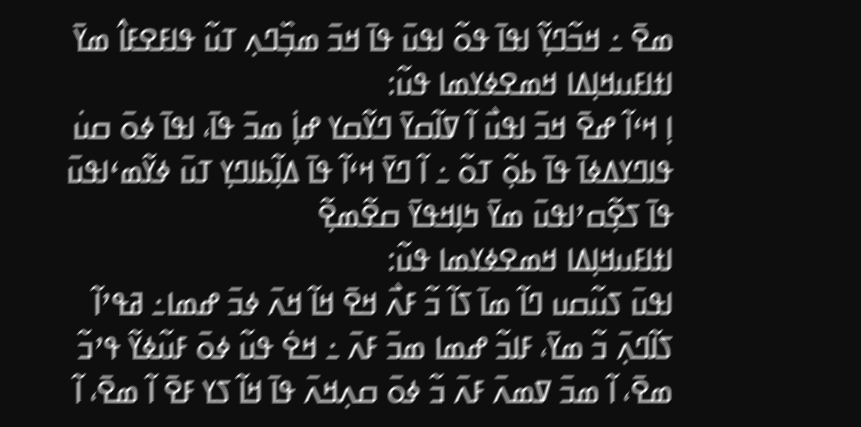ߘߐ߫ ߸ ߞߏ߬ߣߌ߲߬ ߊߟߊ߫ ߟߋ߬ ߊߟߎ߫ ߟߊ߫ ߞߏ߫ ߘߏ߲߰ߣߍ߲ ߠߎ߬ ߟߊߓߐߓߊ߮ ߘߌ߫
ߊߙߊߓߎߞߊ߲ߡߊ ߞߘߐߦߌߘߊ ߟߎ߬:
ߊ߲ ߞߵߊ߬ ߝߐ߫ ߞߏ߫ ߊߟߎ߯ ߊ߬ ߜߊ߬ߛߌ߫ ߣߌ߬ߛߌ ߝߊ߲߭ ߘߏ߫ ߟߊ߫، ߊߟߊ߫ ߦߋ߫ ߛߎ߭ ߟߊߣߌߡߦߊ߫ ߟߊ߫ ߕߋ߲߬ ߠߋ߬ ߸ ߊ߬ ߣߌ߫ ߞߵߊ߬ ߟߊ߫ ߡߊ߲߬ߕߊߣߌ߲ ߠߎ߫ ߦߌ߬ߘߵߊߟߎ߫ ߟߊ߫ ߖߐ߲߬ߛߴߊߟߎ߫ ߘߌ߫ ߤߊ߲ߞߟߌ߫ ߛߐ߬ߘߐ߲߬
ߊߙߊߓߎߞߊ߲ߡߊ ߞߘߐߦߌߘߊ ߟߎ߬:
ߊߟߎ߫ ߖߎ߬ߛߎ ߣߊ߬ ߘߊ߫ ߖߊ߬ ߏ߬ ߓߍ߯ ߞߐ߫ ߞߊ߬ ߞߍ߫ ߦߏ߫ ߝߘߊ߸ ߥߟߴߊ߬ ߖߊ߬ߣߍ߲߫ ߏ߬ ߘߌ߫، ߓߊߏ߬ ߝߘߊ ߘߏ߫ ߓߍ߫ ߸ ߞߐ߭ ߟߎ߬ ߦߋ߫ ߓߎ߬ߦߌ߬ ߟߴߏ߬ ߘߐ߫، ߊ߬ ߘߏ߫ ߜߘߍ߫ ߓߍ߫ ߏ߬ ߦߋ߫ ߛߍ߲ߞߍ߫ ߟߊ߫ ߞߊ߬ ߖߌ ߓߐ߫ ߊ߬ ߘߐ߫، ߊ߬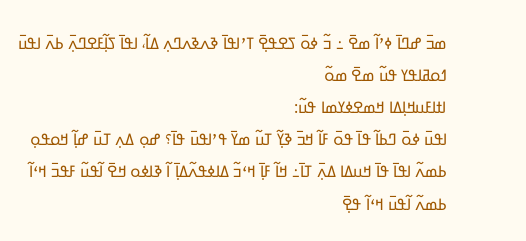ߘߏ߫ ߝߣߊ߫ ߦߴߊ߬ ߘߐ߫ ߸ ߏ߬ ߦߋ߫ ߖߐߟߐ߲߫ ߠߴߊߟߊ߫ ߢߍߢߍߣߍ߲ ߡߊ߬، ߊߟߊ߫ ߖߊ߲߬ߓߐߣߍ߲߫ ߕߍ߫ ߊߟߎ߫ ߗߋߥߊߟߌ ߟߎ߬ ߘߐ߫ ߘߋ߬
ߊߙߊߓߎߞߊ߲ߡߊ ߞߘߐߦߌߘߊ ߟߎ߬:
ߊߟߎ߫ ߦߋ߫ ߣߕߊ߬ ߟߊ߫ ߟߋ߫ ߓߊ߬ ߞߏ߫ ߢߌ߲߬ ߠߎ߬ ߘߌ߫ ߟߴߊߟߎ߫ ߟߊ߫؟ ߝߋ߲ ߡߍ߲ ߠߎ߫ ߝߊ߲߬ ߞߋߟߋ߲ ߕߘߍ߬ ߊߟߊ߫ ߟߊ߫ ߞߎߡߊ ߡߍ߲߫ ߠߊ߫߸ ߞߊ߬ ߓߊ߲߫ ߞߵߏ߬ ߡߊߦߟߍ߬ߡߊ߲߫ ߊ߬ ߢߊߦߋ ߞߐ߫ ߊ߬ߟߎ߬ ߓߟߏ߫ ߞߵߊ߬ ߕߘߍ߬ ߊ߬ߟߎ߫ ߞߵߊ߬ ߟߐ߲߫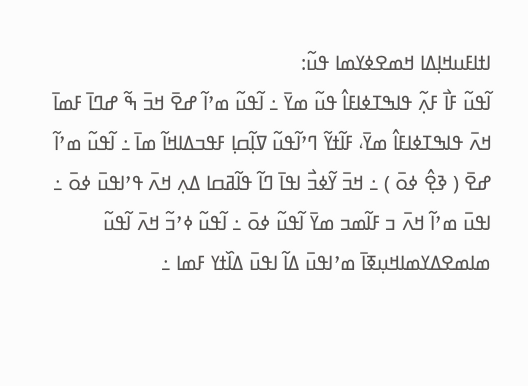ߊߙߊߓߎߞߊ߲ߡߊ ߞߘߐߦߌߘߊ ߟߎ߬:
ߊ߬ߟߎ߬ ߓߊ߯ ߓߍ߲߬ ߟߊߒߠߦߊߓߊ߮ ߟߎ߬ ߘߌ߫ ߸ ߊ߬ߟߎ߬ ߘߴߊ߬ ߝߐ߫ ߞߏ߫ ߒ߬ ߝߣߊ߫ ߓߘߊ߫ ߞߍ߫ ߟߊߒߠߦߊߓߊ߮ ߘߌ߫، ߓߊ߬ߙߌ߬ ߣߴߊ߬ߟߎ߬ ߜߊ߲߬ߛߊ߲ ߓߟߏߡߊߞߊ߬ ߘߊ߫ ߸ ߊ߬ߟߎ߬ ߘߴߊ߬ ߝߐ߫ ( ߢߐ߲߮ ߦߋ߫ ) ߸ ߞߏ߫ ߌ߬ߦߏ߯ ߊߟߊ߫ ߣߊ߬ ߟߊ߬ߥߛߊ ߡߍ߲ ߞߍ߫ ߟߴߊߟߎ߫ ߦߋ߫ ߸ ߊߟߎ߫ ߘߴߊ߬ ߞߍ߫ ߏ ߓߊ߬ߘߏ ߘߌ߫ ߊ߬ߟߎ߬ ߦߋ߫ ߸ ߊ߬ߟߎ߬ ߦߴߏ߬ ߞߍ߫ ߊ߬ߟߎ߬ ߘߊߘߐߡߌߘߊߞߎ߲ߧߊ߫ ߘߴߊߟߎ߫ ߡߊ߬ ߊߟߎ߫ ߡߊ߰ߙߌ ߓߘߊ ߸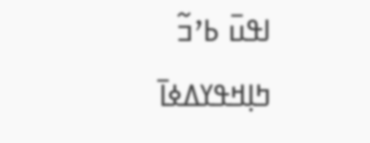ߊߟߎ߫ ߕߴߏ߬ ߤߊ߲ߞߟߌߡߦߊ߫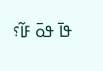ߟߊ߫ ߟߋ߫ ߓߊ߬؟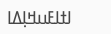ߊߙߊߓߎߞߊ߲ߡߊ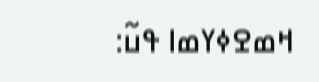ߞߘߐߦߌߘߊ ߟߎ߬: